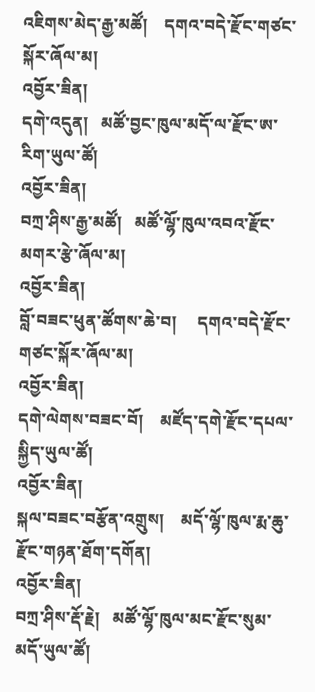འཇིགས་མེད་རྒྱ་མཚོ།    དགའ་བདེ་རྫོང་གཙང་སྐོར་ཞོལ་མ།
འབྱོར་ཟིན།
དགེ་འདུན།   མཚོ་བྱང་ཁུལ་མདོ་ལ་རྫོང་ཨ་རིག་ཡུལ་ཚོ།
འབྱོར་ཟིན།
བཀྲ་ཤིས་རྒྱ་མཚོ།   མཚོ་ལྷོ་ཁུལ་འབའ་རྫོང་མགར་རྩེ་ཞོལ་མ།
འབྱོར་ཟིན།
བློ་བཟང་ཕུན་ཚོགས་ཆེ་བ།     དགའ་བདེ་རྫོང་གཙང་སྐོར་ཞོལ་མ།
འབྱོར་ཟིན།
དགེ་ལེགས་བཟང་བོ།    མཛོད་དགེ་རྫོང་དཔལ་སྐྱིད་ཡུལ་ཚོ།
འབྱོར་ཟིན།
སྐལ་བཟང་བརྩོན་འགྲུས།    མདོ་ལྷོ་ཁུལ་རྨ་ཆུ་རྫོང་གཉན་ཐོག་དགོན།
འབྱོར་ཟིན།
བཀྲ་ཤིས་རྡོ་རྗེ།   མཚོ་ལྷོ་ཁུལ་མང་རྫོང་སུམ་མདོ་ཡུལ་ཚོ།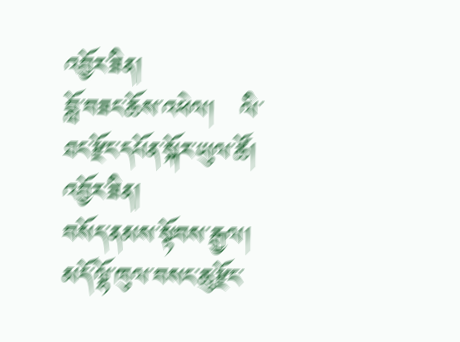འབྱོར་ཟིན།
བློ་བཟང་ཆོས་འཕེལ།   ལི་ཐང་རྫོང་དཔོན་སྐོར་ཡུལ་ཚོ།
འབྱོར་ཟིན།
བསོད་ནམས་སྟོབས་རྒྱལ།   མདོ་ལྷོ་ཁུལ་བསང་ཆུ་རྫོང་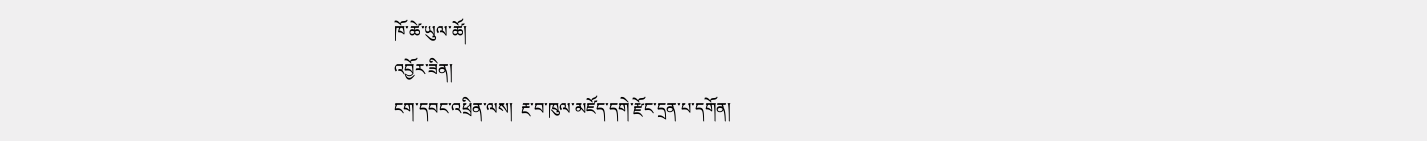ཁོ་ཚེ་ཡུལ་ཚོ།
འབྱོར་ཟིན།
ངག་དབང་འཕྲིན་ལས།  རྔ་བ་ཁུལ་མཛོད་དགེ་རྫོང་དྲན་པ་དགོན།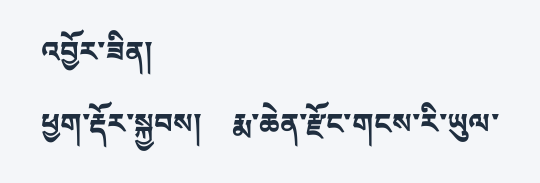འབྱོར་ཟིན།
ཕྱག་རྡོར་སྐྱབས།    རྨ་ཆེན་རྫོང་གངས་རི་ཡུལ་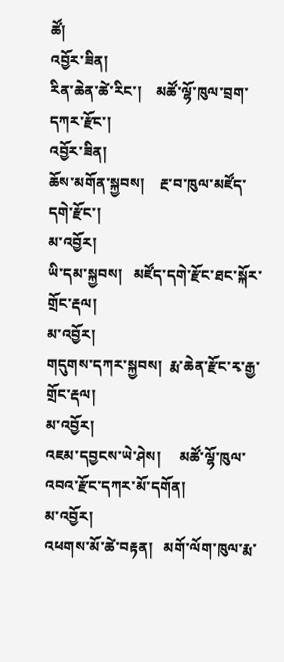ཚོ།
འབྱོར་ཟིན།
རིན་ཆེན་ཚེ་རིང་།    མཚོ་ལྷོ་ཁུལ་བྲག་དཀར་རྫོང་།
འབྱོར་ཟིན།
ཆོས་མགོན་སྐྱབས།    རྔ་བ་ཁུལ་མཛོད་དགེ་རྫོང་།
མ་འབྱོར།
ཡི་དམ་སྐྱབས།   མཛོད་དགེ་རྫོང་ཐང་སྐོར་གྲོང་རྡལ།
མ་འབྱོར།
གདུགས་དཀར་སྐྱབས།  རྨ་ཆེན་རྫོང་རྭ་རྒྱ་གྲོང་རྡལ།
མ་འབྱོར།
འཇམ་དབྱངས་ཡེ་ཤེས།     མཚོ་ལྷོ་ཁུལ་འབའ་རྫོང་དཀར་མོ་དགོན།
མ་འབྱོར།
འཕགས་མོ་ཚེ་བརྟན།   མགོ་ལོག་ཁུལ་རྨ་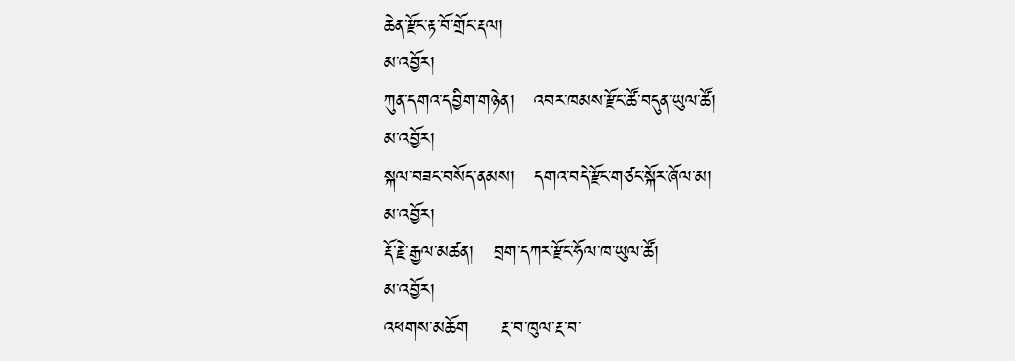ཆེན་རྫོང་རྟ་བོ་གྲོང་རྡལ།
མ་འབྱོར།
ཀུན་དགའ་དབྱིག་གཉེན།   འབར་ཁམས་རྫོང་ཚོ་བདུན་ཡུལ་ཚོ།
མ་འབྱོར།
སྐལ་བཟང་བསོད་ནམས།   དགའ་བདེ་རྫོང་གཙང་སྐོར་ཞོལ་མ།
མ་འབྱོར།
རྡོ་རྗེ་རྒྱལ་མཚན།   བྲག་དཀར་རྫོང་ཧོལ་ཁ་ཡུལ་ཚོ།
མ་འབྱོར།
འཕགས་མཆོག     རྔ་བ་ཁུལ་རྔ་བ་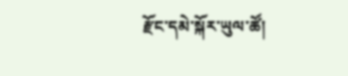རྫོང་དམེ་སྐོར་ཡུལ་ཚོ།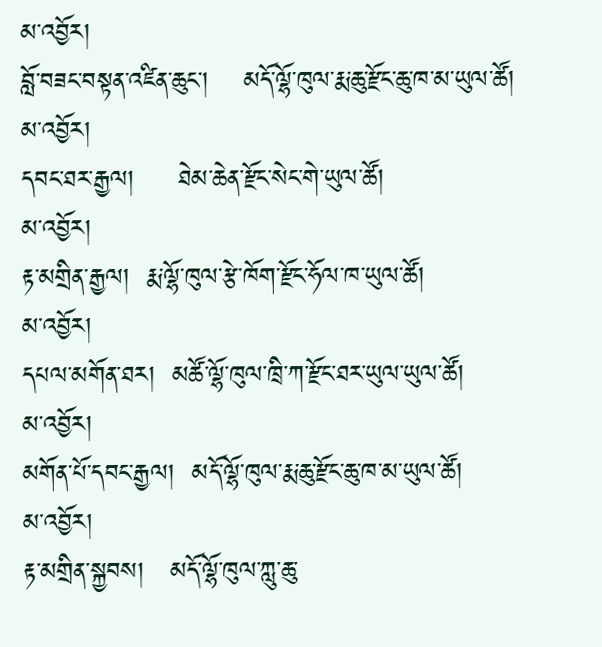མ་འབྱོར།
བློ་བཟང་བསྟན་འཛིན་ཆུང་།    མདོ་ལྷོ་ཁུལ་རྨ་ཆུ་རྫོང་ཆུ་ཁ་མ་ཡུལ་ཚོ།
མ་འབྱོར།
དབང་ཐར་རྒྱལ།     ཐེམ་ཆེན་རྫོང་སེང་གེ་ཡུལ་ཚོ།
མ་འབྱོར།
རྟ་མགྲིན་རྒྱལ།  རྨ་ལྷོ་ཁུལ་རྩེ་ཁོག་རྫོང་ཧོལ་ཁ་ཡུལ་ཚོ།
མ་འབྱོར།
དཔལ་མགོན་ཐར།  མཚོ་ལྷོ་ཁུལ་ཁྲི་ཀ་རྫོང་ཐར་ཡུལ་ཡུལ་ཚོ།
མ་འབྱོར།
མགོན་པོ་དབང་རྒྱལ།  མདོ་ལྷོ་ཁུལ་རྨ་ཆུ་རྫོང་ཆུ་ཁ་མ་ཡུལ་ཚོ།
མ་འབྱོར།
རྟ་མགྲིན་སྐྱབས།   མདོ་ལྷོ་ཁུལ་ཀླུ་ཆུ་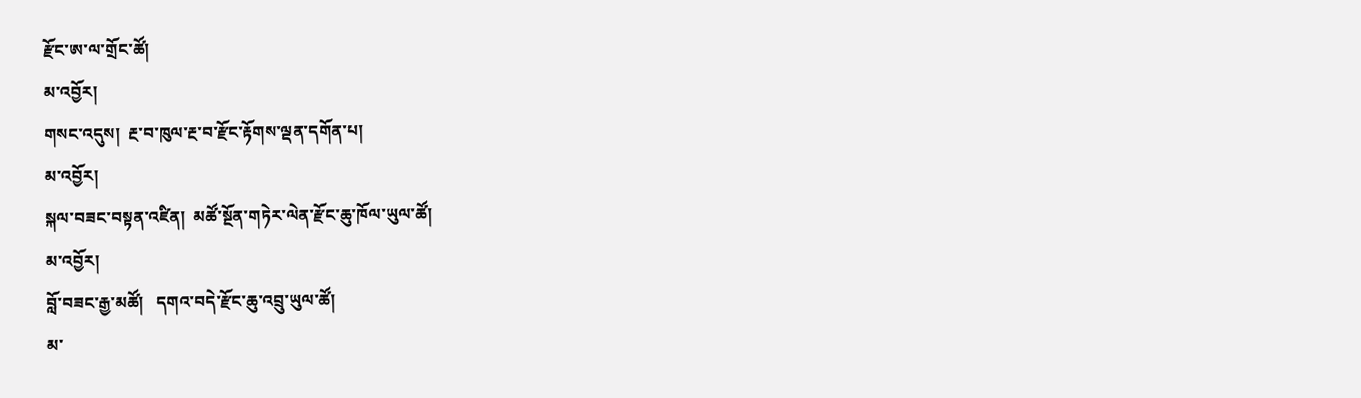རྫོང་ཨ་ལ་གྲོང་ཚོ།
མ་འབྱོར།
གསང་འདུས།  རྔ་བ་ཁུལ་རྔ་བ་རྫོང་རྟོགས་ལྡན་དགོན་པ།
མ་འབྱོར།
སྐལ་བཟང་བསྟན་འཛིན།  མཚོ་སྔོན་གཏེར་ལེན་རྫོང་ཆུ་ཁོལ་ཡུལ་ཚོ།
མ་འབྱོར།
བློ་བཟང་རྒྱ་མཚོ།   དགའ་བདེ་རྫོང་ཆུ་འབྲུ་ཡུལ་ཚོ།
མ་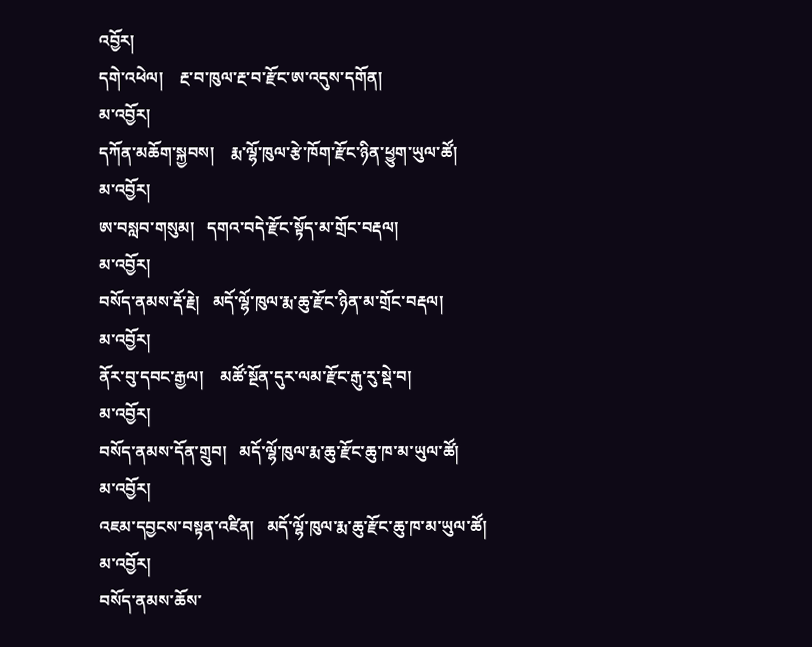འབྱོར།
དགེ་འཕེལ།    རྔ་བ་ཁུལ་རྔ་བ་རྫོང་ཨ་འདུས་དགོན།
མ་འབྱོར།
དཀོན་མཆོག་སྐྱབས།    རྨ་ལྷོ་ཁུལ་རྩེ་ཁོག་རྫོང་ཉིན་ཕྱུག་ཡུལ་ཚོ།
མ་འབྱོར།
ཨ་བསླབ་གསུམ།   དགའ་བདེ་རྫོང་སྟོད་མ་གྲོང་བརྡལ།
མ་འབྱོར།
བསོད་ནམས་རྡོ་རྗེ།   མདོ་ལྷོ་ཁུལ་རྨ་ཆུ་རྫོང་ཉིན་མ་གྲོང་བརྡལ།
མ་འབྱོར།
ནོར་བུ་དབང་རྒྱལ།    མཚོ་སྔོན་དུར་ལམ་རྫོང་རྒུ་རུ་སྡེ་བ།
མ་འབྱོར།
བསོད་ནམས་དོན་གྲུབ།   མདོ་ལྷོ་ཁུལ་རྨ་ཆུ་རྫོང་ཆུ་ཁ་མ་ཡུལ་ཚོ།
མ་འབྱོར།
འཇམ་དབྱངས་བསྟན་འཛིན།   མདོ་ལྷོ་ཁུལ་རྨ་ཆུ་རྫོང་ཆུ་ཁ་མ་ཡུལ་ཚོ།
མ་འབྱོར།
བསོད་ནམས་ཆོས་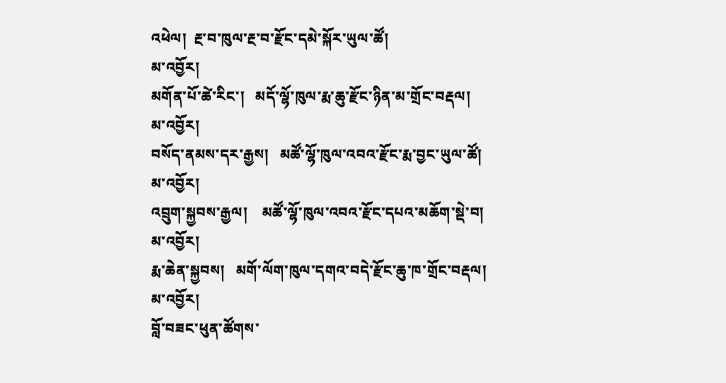འཕེལ།  རྔ་བ་ཁུལ་རྔ་བ་རྫོང་དམེ་སྐོར་ཡུལ་ཚོ།
མ་འབྱོར།
མགོན་པོ་ཚེ་རིང་།   མདོ་ལྷོ་ཁུལ་རྨ་ཆུ་རྫོང་ཉིན་མ་གྲོང་བརྡལ།
མ་འབྱོར།
བསོད་ནམས་དར་རྒྱས།   མཚོ་ལྷོ་ཁུལ་འབའ་རྫོང་རྨ་བྱང་ཡུལ་ཚོ།
མ་འབྱོར།
འབྲུག་སྐྱབས་རྒྱལ།    མཚོ་ལྷོ་ཁུལ་འབའ་རྫོང་དཔའ་མཆོག་སྡེ་བ།
མ་འབྱོར།
རྨ་ཆེན་སྐྱབས།   མགོ་ལོག་ཁུལ་དགའ་བདེ་རྫོང་ཆུ་ཁ་གྲོང་བརྡལ།
མ་འབྱོར།
བློ་བཟང་ཕུན་ཚོགས་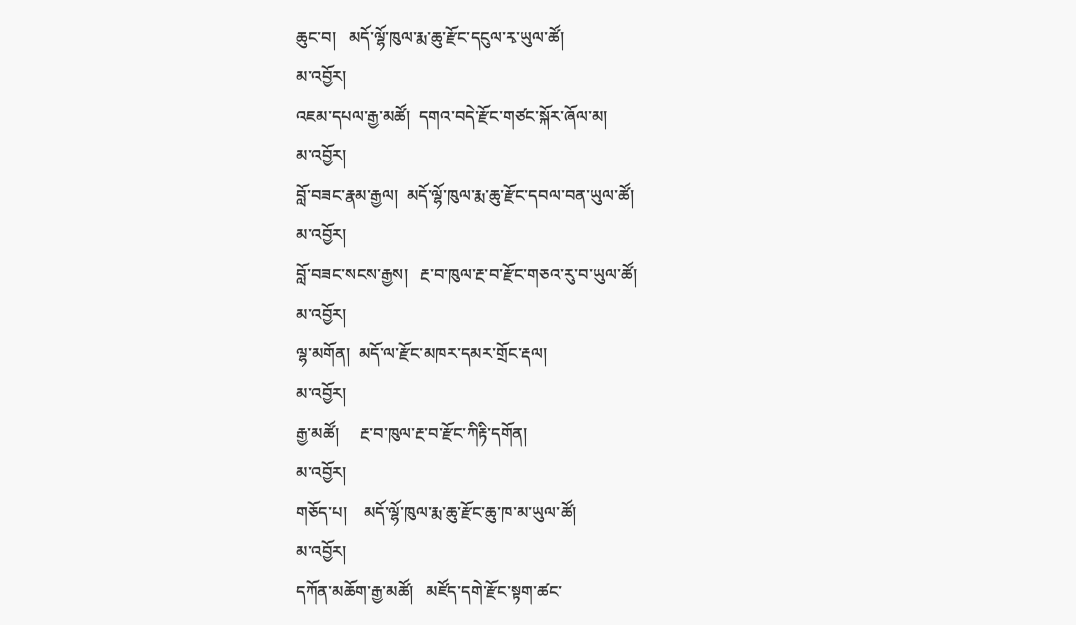ཆུང་བ།   མདོ་ལྷོ་ཁུལ་རྨ་ཆུ་རྫོང་དངུལ་རྭ་ཡུལ་ཚོ།
མ་འབྱོར།
འཇམ་དཔལ་རྒྱ་མཚོ།  དགའ་བདེ་རྫོང་གཙང་སྐོར་ཞོལ་མ།
མ་འབྱོར།
བློ་བཟང་རྣམ་རྒྱལ།  མདོ་ལྷོ་ཁུལ་རྨ་ཆུ་རྫོང་དབལ་བན་ཡུལ་ཚོ།
མ་འབྱོར།
བློ་བཟང་སངས་རྒྱས།   རྔ་བ་ཁུལ་རྔ་བ་རྫོང་གཅའ་རུ་བ་ཡུལ་ཚོ།
མ་འབྱོར།
ལྷ་མགོན།  མདོ་ལ་རྫོང་མཁར་དམར་གྲོང་རྡལ།
མ་འབྱོར།
རྒྱ་མཚོ།     རྔ་བ་ཁུལ་རྔ་བ་རྫོང་ཀིརྟི་དགོན།
མ་འབྱོར།
གཅོད་པ།    མདོ་ལྷོ་ཁུལ་རྨ་ཆུ་རྫོང་ཆུ་ཁ་མ་ཡུལ་ཚོ།
མ་འབྱོར།
དཀོན་མཆོག་རྒྱ་མཚོ།   མཛོད་དགེ་རྫོང་སྟག་ཚང་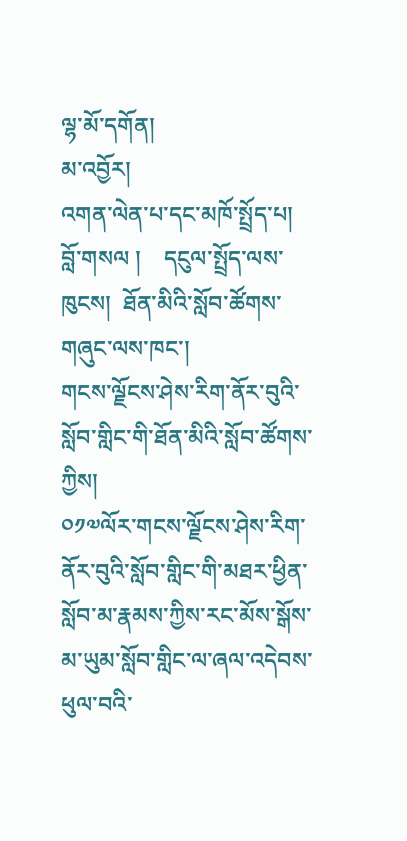ལྷ་མོ་དགོན།
མ་འབྱོར།
འགན་ལེན་པ་དང་མཁོ་སྤྲོད་པ།  བློ་གསལ །    དངུལ་སྤྲོད་ལས་ཁུངས།  ཐོན་མིའི་སློབ་ཚོགས་གཞུང་ལས་ཁང་།
གངས་ལྗོངས་ཤེས་རིག་ནོར་བུའི་སློབ་གླིང་གི་ཐོན་མིའི་སློབ་ཚོགས་ཀྱིས།
༠༡༧ལོར་གངས་ལྗོངས་ཤེས་རིག་ནོར་བུའི་སློབ་གླིང་གི་མཐར་ཕྱིན་སློབ་མ་རྣམས་ཀྱིས་རང་མོས་སྒོས་མ་ཡུམ་སློབ་གླིང་ལ་ཞལ་འདེབས་ཕུལ་བའི་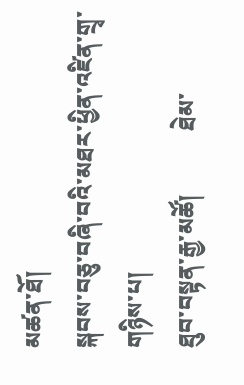མཚན་ཐོ།
སྐབས་བཅུ་བཞི་བའི་མཐར་ཕྱིན་འཛིན་གྲྭ་གཉིས་པ།
ཐུབ་བསྟན་རྒྱ་མཚོ།           ཐེམ་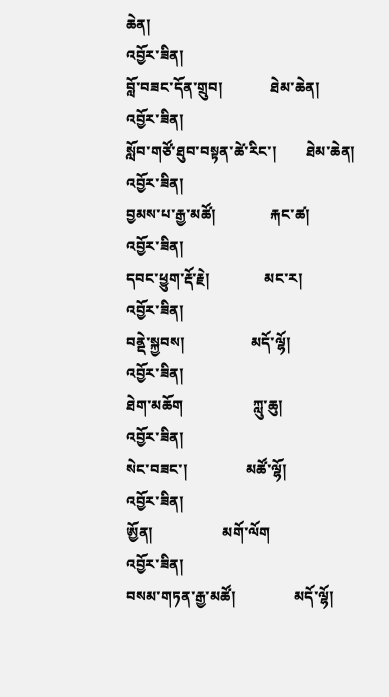ཆེན།
འབྱོར་ཟིན།
བློ་བཟང་དོན་གྲུབ།             ཐེམ་ཆེན།
འབྱོར་ཟིན།
སློབ་གཙོ་ཐུབ་བསྟན་ཚེ་རིང་།        ཐེམ་ཆེན།
འབྱོར་ཟིན།
བྱམས་པ་རྒྱ་མཚོ།               རྐང་ཚ།
འབྱོར་ཟིན།
དབང་ཕྱུག་རྡོ་རྗེ།               མང་ར།
འབྱོར་ཟིན།
བནྡེ་སྐྱབས།                  མདོ་ལྷོ།
འབྱོར་ཟིན།
ཐེག་མཆོག                   ཀླུ་ཆུ།
འབྱོར་ཟིན།
སེང་བཟང་།                མཚོ་ལྷོ།
འབྱོར་ཟིན།
ཨྱོན།                   མགོ་ལོག
འབྱོར་ཟིན།
བསམ་གཏན་རྒྱ་མཚོ།                མདོ་ལྷོ།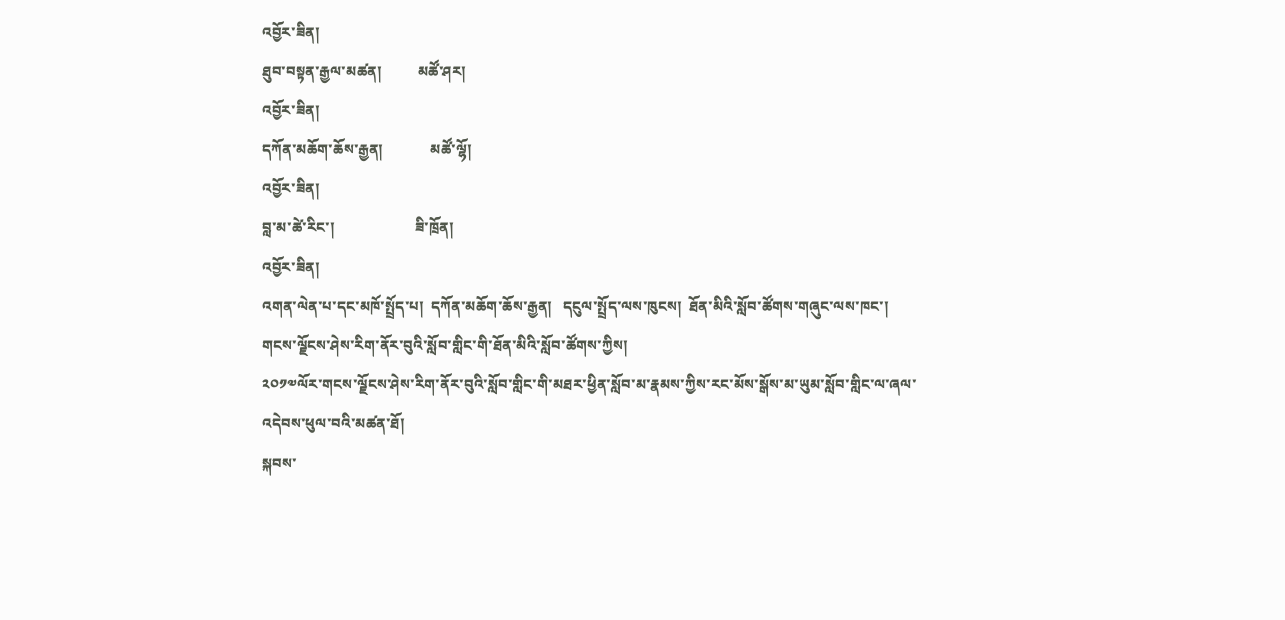འབྱོར་ཟིན།
ཐུབ་བསྟན་རྒྱལ་མཚན།          མཚོ་ཤར།
འབྱོར་ཟིན།
དཀོན་མཆོག་ཆོས་རྒྱན།             མཚོ་ལྷོ།
འབྱོར་ཟིན།
བླ་མ་ཚེ་རིང་།                      ཟི་ཁྲོན།
འབྱོར་ཟིན།
འགན་ལེན་པ་དང་མཁོ་སྤྲོད་པ།  དཀོན་མཆོག་ཆོས་རྒྱན།   དངུལ་སྤྲོད་ལས་ཁུངས།  ཐོན་མིའི་སློབ་ཚོགས་གཞུང་ལས་ཁང་།
གངས་ལྗོངས་ཤེས་རིག་ནོར་བུའི་སློབ་གླིང་གི་ཐོན་མིའི་སློབ་ཚོགས་ཀྱིས།
༢༠༡༧ལོར་གངས་ལྗོངས་ཤེས་རིག་ནོར་བུའི་སློབ་གླིང་གི་མཐར་ཕྱིན་སློབ་མ་རྣམས་ཀྱིས་རང་མོས་སྒོས་མ་ཡུམ་སློབ་གླིང་ལ་ཞལ་འདེབས་ཕུལ་བའི་མཚན་ཐོ།
སྐབས་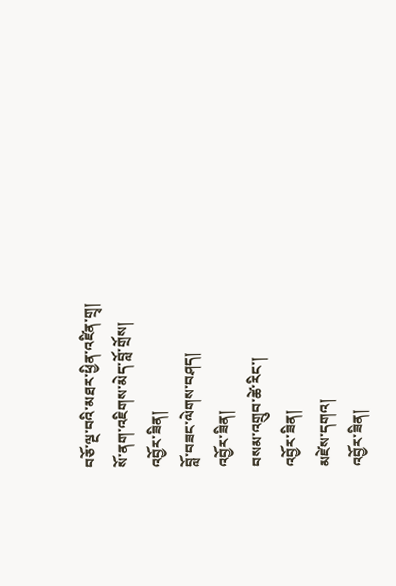བཅོ་ལྔ་བའི་མཐར་ཕྱིན་འཛིན་གྲྭ།
སོ་ནག་འཇིགས་མེད་བློ་གྲོས།
འབྱོར་ཟིན།
བློ་བཟང་ལེགས་བཤད།
འབྱོར་ཟིན།
བསམ་འགྲུབ་ཚེ་རིང་།
འབྱོར་ཟིན།
མཛེས་དགའ།
འབྱོར་ཟིན།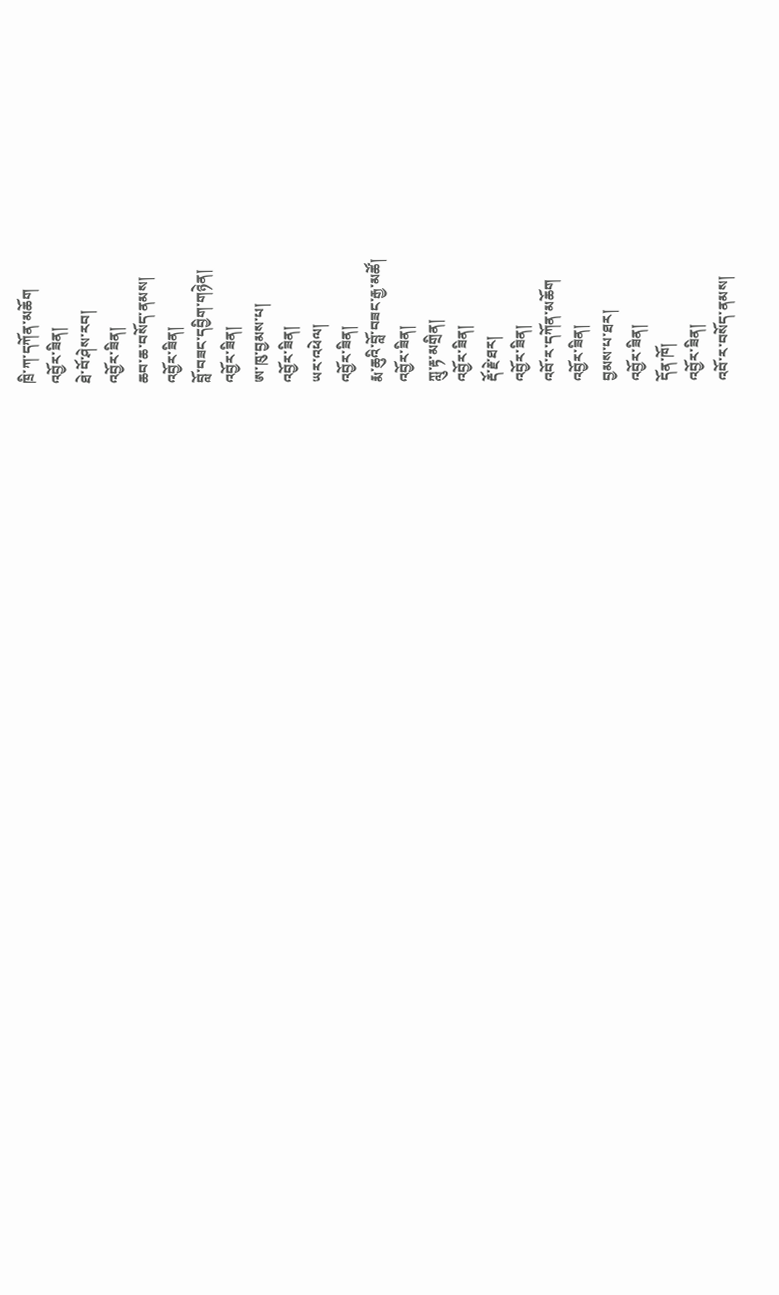ཁྲི་ཀ་དཀོན་མཆོག
འབྱོར་ཟིན།
ཐེ་བོ་ཤེས་རབ།
འབྱོར་ཟིན།
ཆབ་ཆ་བསོད་ནམས།
འབྱོར་ཟིན།
བློ་བཟང་དབྱིག་གཉེན།
འབྱོར་ཟིན།
ཨ་ཁུ་བྱམས་པ།
འབྱོར་ཟིན།
ཡར་འཕེལ།
འབྱོར་ཟིན།
རྨ་ཆུའི་བློ་བཟང་རྒྱ་མཚོ།
འབྱོར་ཟིན།
ཀླུ་རྟ་མགྲིན།
འབྱོར་ཟིན།
རྡོ་རྗེ་ཐར།
འབྱོར་ཟིན།
འབོ་ར་དཀོན་མཆོག
འབྱོར་ཟིན།
བྱམས་པ་ཐར།
འབྱོར་ཟིན།
དོན་ཁོ།
འབྱོར་ཟིན།
འབོ་ར་བསོད་ནམས།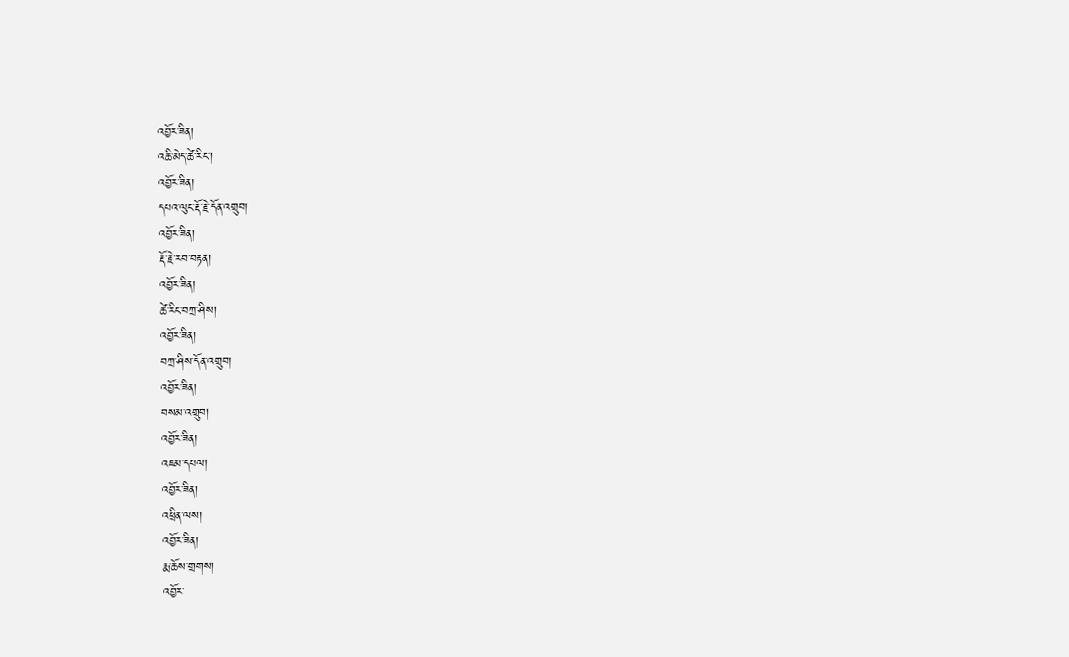འབྱོར་ཟིན།
འཆི་མེད་ཚེ་རིང་།
འབྱོར་ཟིན།
དཔའ་ལུང་རྡོ་རྗེ་དོན་འགྲུབ།
འབྱོར་ཟིན།
རྡོ་རྗེ་རབ་བརྟན།
འབྱོར་ཟིན།
ཚེ་རིང་བཀྲ་ཤིས།
འབྱོར་ཟིན།
བཀྲ་ཤིས་དོན་འགྲུབ།
འབྱོར་ཟིན།
བསམ་འགྲུབ།
འབྱོར་ཟིན།
འཇམ་དཔལ།
འབྱོར་ཟིན།
འཕྲིན་ལས།
འབྱོར་ཟིན།
རྨ་ཆོས་གྲགས།
འབྱོར་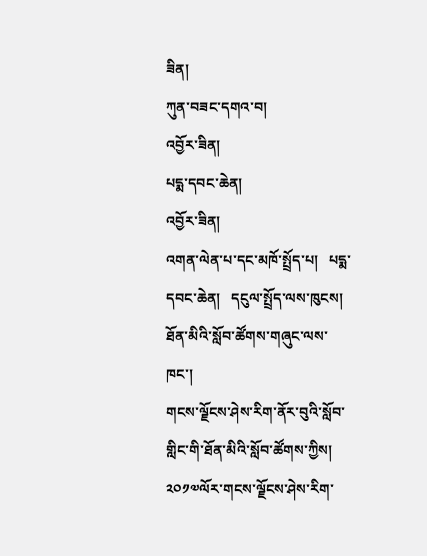ཟིན།
ཀུན་བཟང་དགའ་བ།
འབྱོར་ཟིན།
པདྨ་དབང་ཆེན།
འབྱོར་ཟིན།
འགན་ལེན་པ་དང་མཁོ་སྤྲོད་པ།   པདྨ་དབང་ཆེན།   དངུལ་སྤྲོད་ལས་ཁུངས།  ཐོན་མིའི་སློབ་ཚོགས་གཞུང་ལས་ཁང་།
གངས་ལྗོངས་ཤེས་རིག་ནོར་བུའི་སློབ་གླིང་གི་ཐོན་མིའི་སློབ་ཚོགས་ཀྱིས།
༢༠༡༧ལོར་གངས་ལྗོངས་ཤེས་རིག་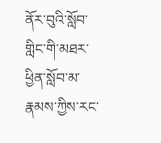ནོར་བུའི་སློབ་གླིང་གི་མཐར་ཕྱིན་སློབ་མ་རྣམས་ཀྱིས་རང་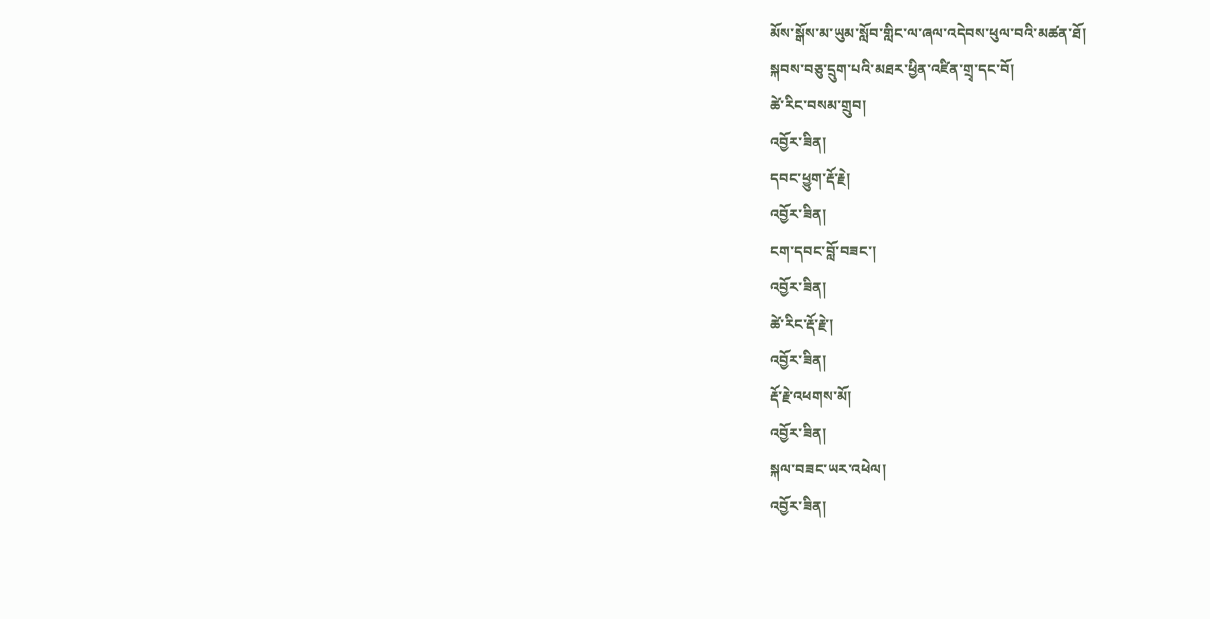མོས་སྒོས་མ་ཡུམ་སློབ་གླིང་ལ་ཞལ་འདེབས་ཕུལ་བའི་མཚན་ཐོ།
སྐབས་བཅུ་དྲུག་པའི་མཐར་ཕྱིན་འཛིན་གྲྭ་དང་བོ།
ཚེ་རིང་བསམ་གྲུབ།
འབྱོར་ཟིན།
དབང་ཕྱུག་རྡོ་རྗེ།
འབྱོར་ཟིན།
ངག་དབང་བློ་བཟང་།
འབྱོར་ཟིན།
ཚེ་རིང་རྡོ་རྗེ་།
འབྱོར་ཟིན།
རྡོ་རྗེ་འཕགས་མོ།
འབྱོར་ཟིན།
སྐལ་བཟང་ཡར་འཕེལ།
འབྱོར་ཟིན།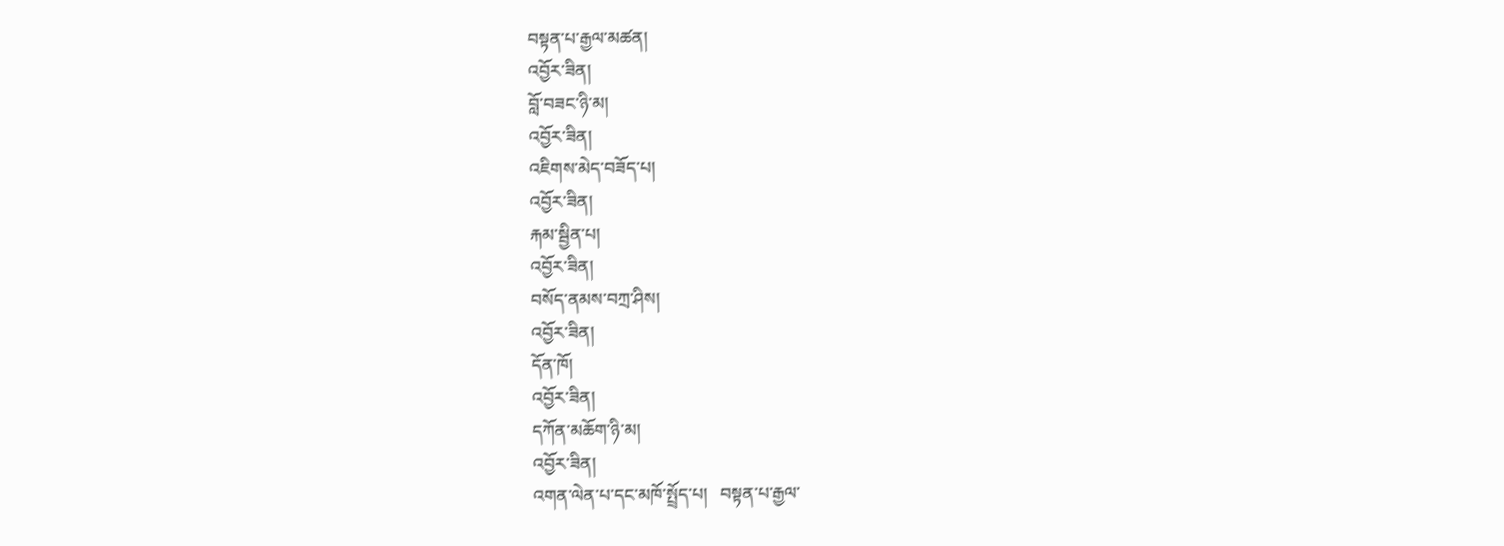བསྟན་པ་རྒྱལ་མཚན།
འབྱོར་ཟིན།
བློ་བཟང་ཉི་མ།
འབྱོར་ཟིན།
འཇིགས་མེད་བཟོད་པ།
འབྱོར་ཟིན།
རྐམ་སྦྱིན་པ།
འབྱོར་ཟིན།
བསོད་ནམས་བཀྲ་ཤིས།
འབྱོར་ཟིན།
དོན་ཁོ།
འབྱོར་ཟིན།
དཀོན་མཆོག་ཉི་མ།
འབྱོར་ཟིན།
འགན་ལེན་པ་དང་མཁོ་སྤྲོད་པ།   བསྟན་པ་རྒྱལ་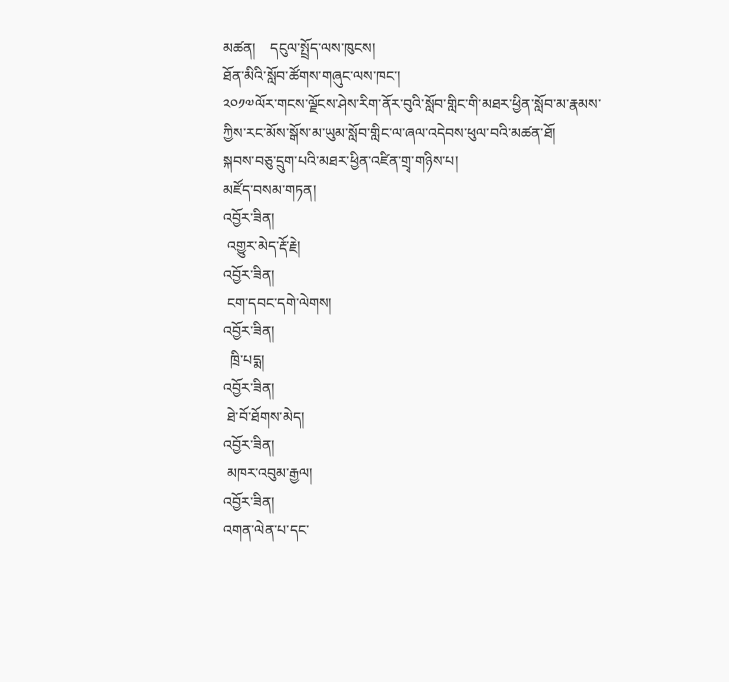མཚན།    དངུལ་སྤྲོད་ལས་ཁུངས།
ཐོན་མིའི་སློབ་ཚོགས་གཞུང་ལས་ཁང་།
༢༠༡༧ལོར་གངས་ལྗོངས་ཤེས་རིག་ནོར་བུའི་སློབ་གླིང་གི་མཐར་ཕྱིན་སློབ་མ་རྣམས་ཀྱིས་རང་མོས་སྒོས་མ་ཡུམ་སློབ་གླིང་ལ་ཞལ་འདེབས་ཕུལ་བའི་མཚན་ཐོ།
སྐབས་བཅུ་དྲུག་པའི་མཐར་ཕྱིན་འཛིན་གྲྭ་གཉིས་པ།
མཛོད་བསམ་གཏན།
འབྱོར་ཟིན།
 འགྱུར་མེད་རྡོ་རྗེ།
འབྱོར་ཟིན།
 ངག་དབང་དགེ་ལེགས།
འབྱོར་ཟིན།
  ཁྲི་པདྨ།
འབྱོར་ཟིན།
 ཐེ་བོ་ཐོགས་མེད།
འབྱོར་ཟིན།
 མཁར་འབུམ་རྒྱལ།
འབྱོར་ཟིན།
འགན་ལེན་པ་དང་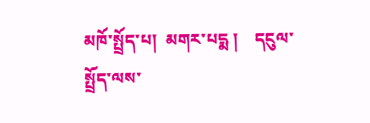མཁོ་སྤྲོད་པ།  མགར་པདྨ །    དངུལ་སྤྲོད་ལས་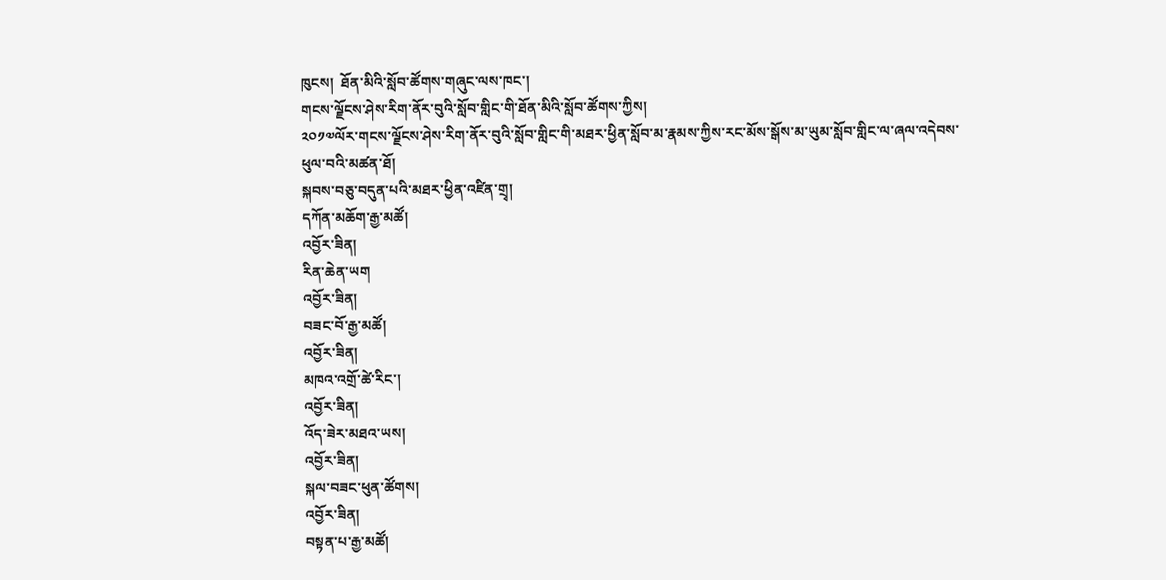ཁུངས།  ཐོན་མིའི་སློབ་ཚོགས་གཞུང་ལས་ཁང་།
གངས་ལྗོངས་ཤེས་རིག་ནོར་བུའི་སློབ་གླིང་གི་ཐོན་མིའི་སློབ་ཚོགས་ཀྱིས།
༢༠༡༧ལོར་གངས་ལྗོངས་ཤེས་རིག་ནོར་བུའི་སློབ་གླིང་གི་མཐར་ཕྱིན་སློབ་མ་རྣམས་ཀྱིས་རང་མོས་སྒོས་མ་ཡུམ་སློབ་གླིང་ལ་ཞལ་འདེབས་ཕུལ་བའི་མཚན་ཐོ།
སྐབས་བཅུ་བདུན་པའི་མཐར་ཕྱིན་འཛིན་གྲྭ།
དཀོན་མཆོག་རྒྱ་མཚོ།
འབྱོར་ཟིན།
རིན་ཆེན་ཡག
འབྱོར་ཟིན།
བཟང་བོ་རྒྱ་མཚོ།
འབྱོར་ཟིན།
མཁའ་འགྲོ་ཚེ་རིང་།
འབྱོར་ཟིན།
འོད་ཟེར་མཐའ་ཡས།
འབྱོར་ཟིན།
སྐལ་བཟང་ཕུན་ཚོགས།
འབྱོར་ཟིན།
བསྟན་པ་རྒྱ་མཚོ།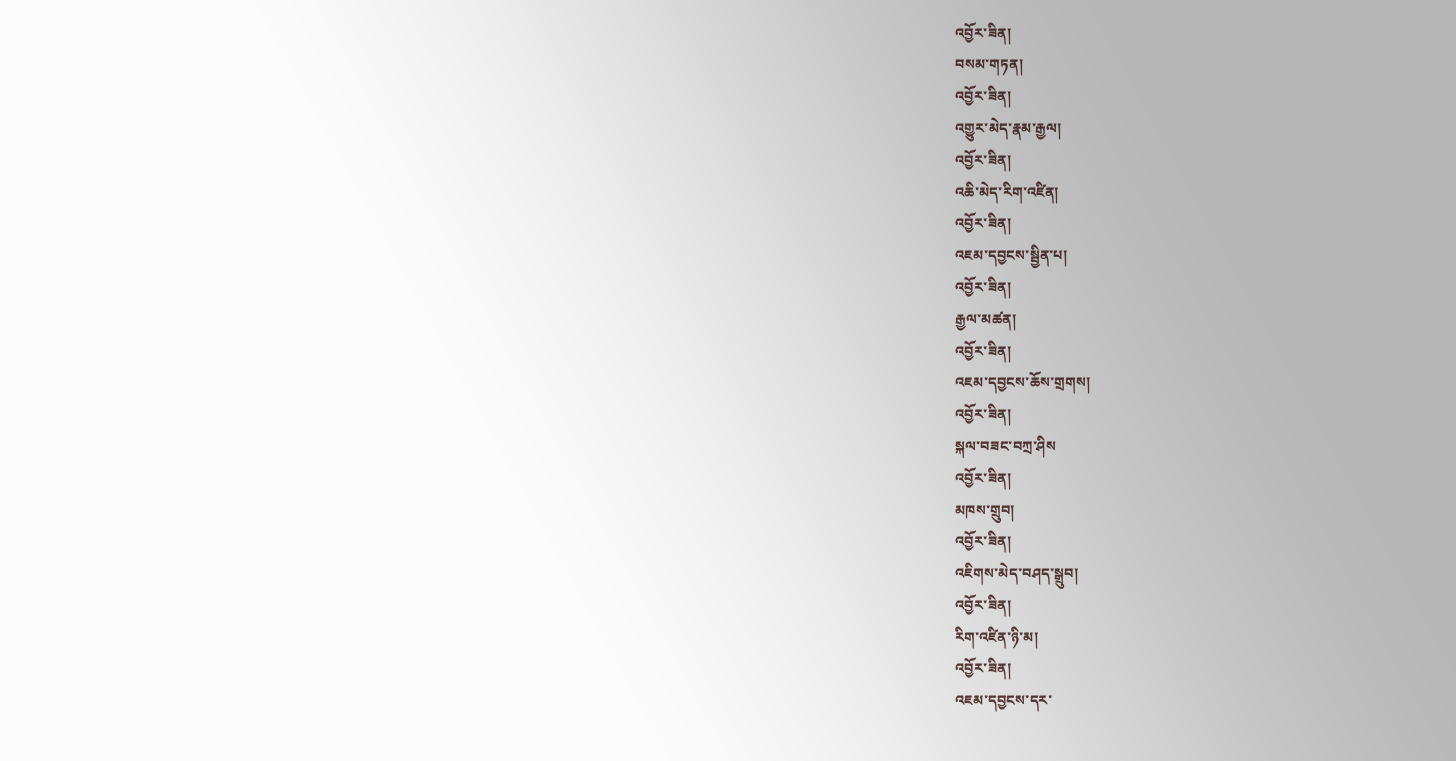འབྱོར་ཟིན།
བསམ་གཏན།
འབྱོར་ཟིན།
འགྱུར་མེད་རྣམ་རྒྱལ།
འབྱོར་ཟིན།
འཆི་མེད་རིག་འཛིན།
འབྱོར་ཟིན།
འཇམ་དབྱངས་སྦྱིན་པ།
འབྱོར་ཟིན།
རྒྱལ་མཚན།
འབྱོར་ཟིན།
འཇམ་དབྱངས་ཆོས་གྲགས།
འབྱོར་ཟིན།
སྐལ་བཟང་བཀྲ་ཤིས
འབྱོར་ཟིན།
མཁས་གྲུབ།
འབྱོར་ཟིན།
འཇིགས་མེད་བཤད་སྒྲུབ།
འབྱོར་ཟིན།
རིག་འཛིན་ཉི་མ།
འབྱོར་ཟིན།
འཇམ་དབྱངས་དར་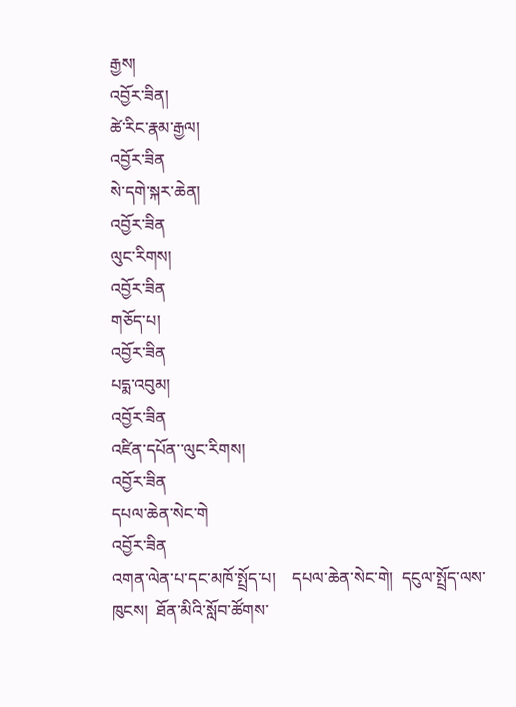རྒྱས།
འབྱོར་ཟིན།
ཚེ་རིང་རྣམ་རྒྱལ།
འབྱོར་ཟིན
སེ་དགེ་སྐར་ཆེན།
འབྱོར་ཟིན
ལུང་རིགས།
འབྱོར་ཟིན
གཅོད་པ།
འབྱོར་ཟིན
པདྨ་འབུམ།
འབྱོར་ཟིན
འཛིན་དཔོན་་ལུང་རིགས།
འབྱོར་ཟིན
དཔལ་ཆེན་སེང་གེ
འབྱོར་ཟིན
འགན་ལེན་པ་དང་མཁོ་སྤྲོད་པ།    དཔལ་ཆེན་སེང་གེ།  དངུལ་སྤྲོད་ལས་ཁུངས།  ཐོན་མིའི་སློབ་ཚོགས་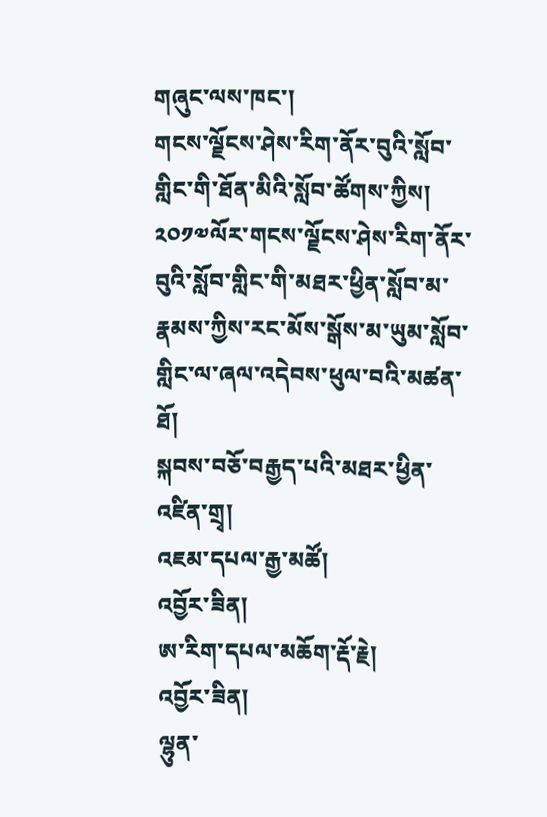གཞུང་ལས་ཁང་།
གངས་ལྗོངས་ཤེས་རིག་ནོར་བུའི་སློབ་གླིང་གི་ཐོན་མིའི་སློབ་ཚོགས་ཀྱིས།
༢༠༡༧ལོར་གངས་ལྗོངས་ཤེས་རིག་ནོར་བུའི་སློབ་གླིང་གི་མཐར་ཕྱིན་སློབ་མ་རྣམས་ཀྱིས་རང་མོས་སྒོས་མ་ཡུམ་སློབ་གླིང་ལ་ཞལ་འདེབས་ཕུལ་བའི་མཚན་ཐོ།
སྐབས་བཅོ་བརྒྱད་པའི་མཐར་ཕྱིན་འཛིན་གྲྭ།
འཇམ་དཔལ་རྒྱ་མཚོ།
འབྱོར་ཟིན།
ཨ་རིག་དཔལ་མཆོག་རྡོ་རྗེ།
འབྱོར་ཟིན།
ལྷུན་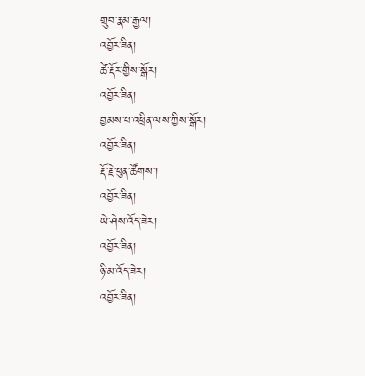གྲུབ་རྣམ་རྒྱལ།
འབྱོར་ཟིན།
ཚེ་རྡོར་གྱིས་སྒོར།
འབྱོར་ཟིན།
བྱམས་པ་འཕྲིན་ལས་ཀྱིས་སྒོར།
འབྱོར་ཟིན།
རྡོ་རྗེ་ཕུན་ཚོགས་།
འབྱོར་ཟིན།
ཡེ་ཤེས་འོད་ཟེར།
འབྱོར་ཟིན།
ཉི་མ་འོད་ཟེར།
འབྱོར་ཟིན།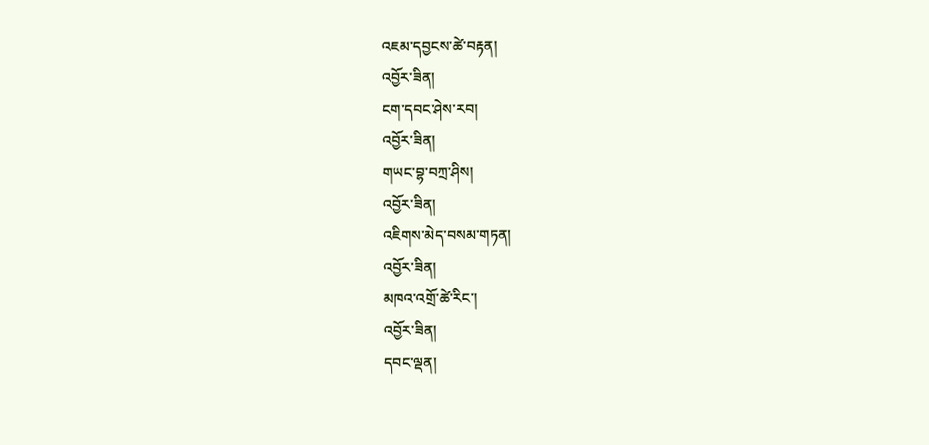འཇམ་དབྱངས་ཚེ་བརྟན།
འབྱོར་ཟིན།
ངག་དབང་ཤེས་རབ།
འབྱོར་ཟིན།
གཡང་བྷ་བཀྲ་ཤིས།
འབྱོར་ཟིན།
འཇིགས་མེད་བསམ་གཏན།
འབྱོར་ཟིན།
མཁའ་འགྲོ་ཚེ་རིང་།
འབྱོར་ཟིན།
དབང་ལྡན།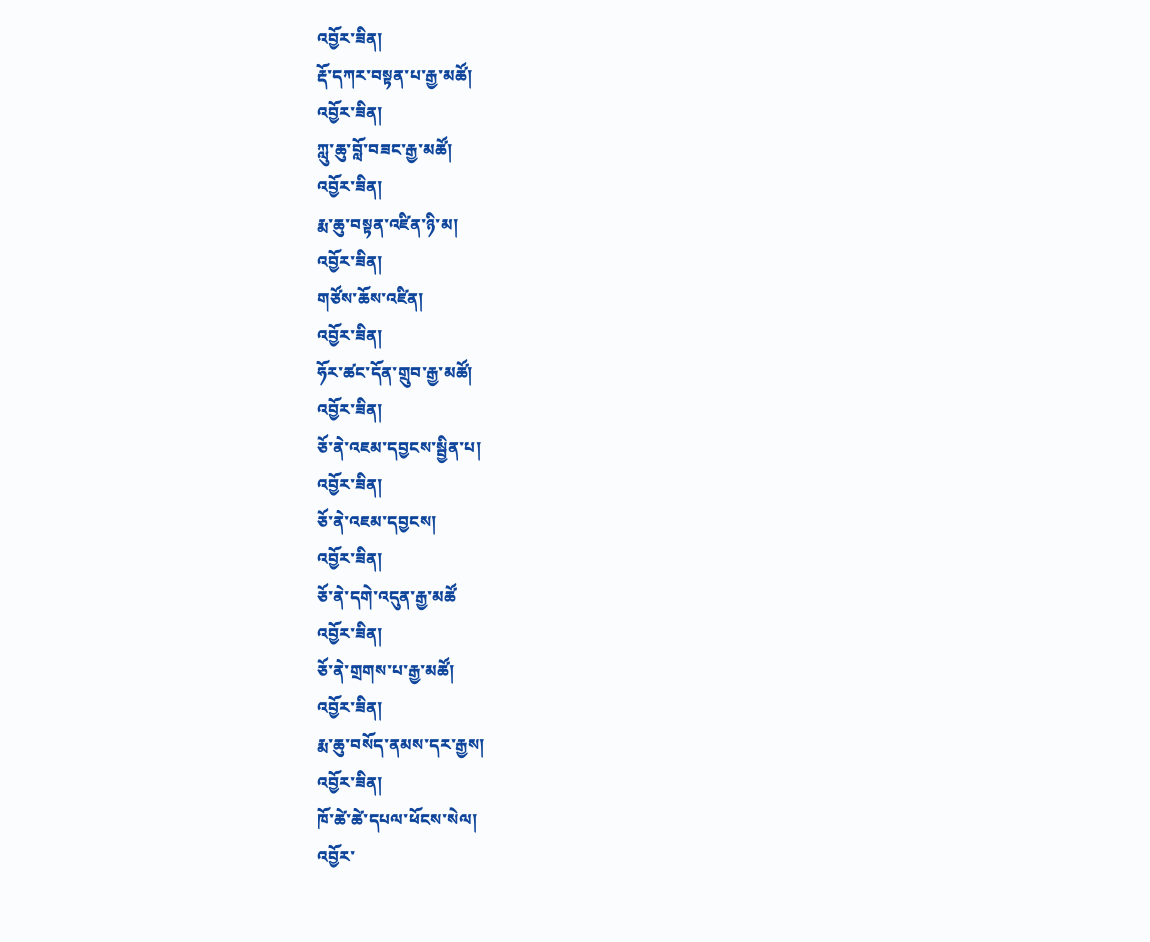འབྱོར་ཟིན།
རྡོ་དཀར་བསྟན་པ་རྒྱ་མཚོ།
འབྱོར་ཟིན།
ཀླུ་ཆུ་བློ་བཟང་རྒྱ་མཚོ།
འབྱོར་ཟིན།
རྨ་ཆུ་བསྟན་འཛིན་ཉི་མ།
འབྱོར་ཟིན།
གཙོས་ཆོས་འཛིན།
འབྱོར་ཟིན།
ཧོར་ཚང་དོན་གྲུབ་རྒྱ་མཚོ།
འབྱོར་ཟིན།
ཅོ་ནེ་འཇམ་དབྱངས་སྦྱིན་པ།
འབྱོར་ཟིན།
ཅོ་ནེ་འཇམ་དབྱངས།
འབྱོར་ཟིན།
ཅོ་ནེ་དགེ་འདུན་རྒྱ་མཚོ
འབྱོར་ཟིན།
ཅོ་ནེ་གྲགས་པ་རྒྱ་མཚོ།
འབྱོར་ཟིན།
རྨ་ཆུ་བསོད་ནམས་དར་རྒྱས།
འབྱོར་ཟིན།
ཁོ་ཚེ་ཚེ་དཔལ་ཕོངས་སེལ།
འབྱོར་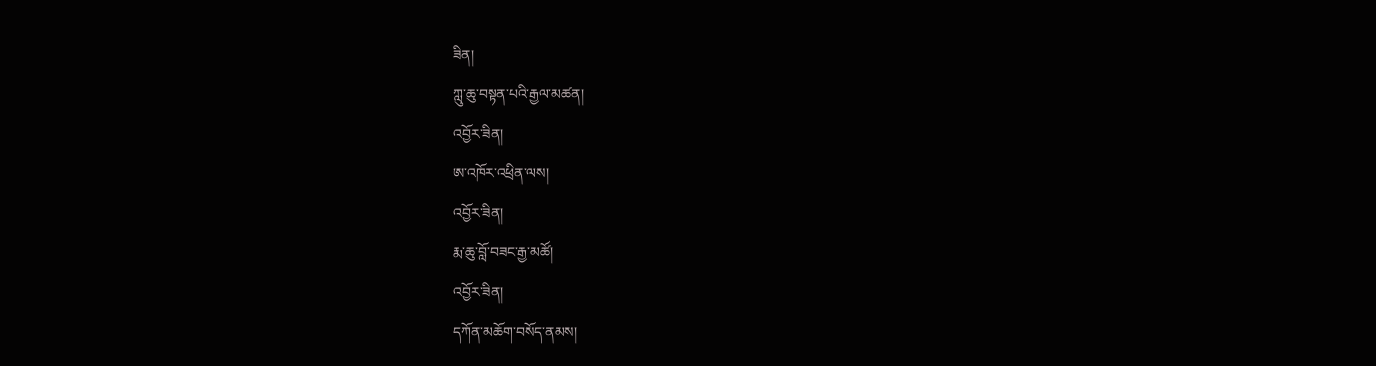ཟིན།
ཀླུ་ཆུ་བསྟན་པའི་རྒྱལ་མཚན།
འབྱོར་ཟིན།
ཨ་འཁོར་འཕྲིན་ལས།
འབྱོར་ཟིན།
རྨ་ཆུ་བློ་བཟང་རྒྱ་མཚོ།
འབྱོར་ཟིན།
དཀོན་མཆོག་བསོད་ནམས།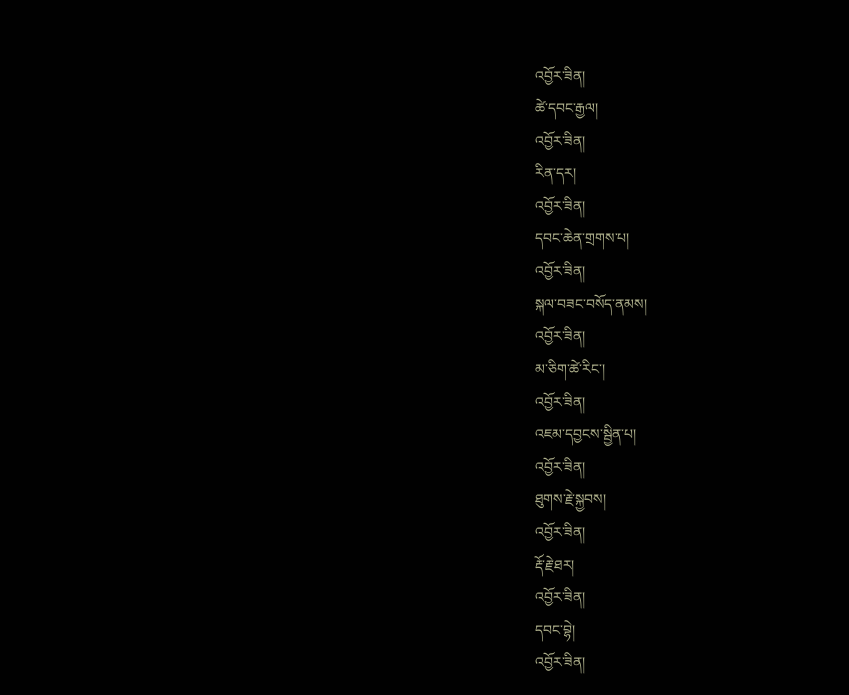འབྱོར་ཟིན།
ཚེ་དབང་རྒྱལ།
འབྱོར་ཟིན།
རིན་དར།
འབྱོར་ཟིན།
དབང་ཆེན་གྲགས་པ།
འབྱོར་ཟིན།
སྐལ་བཟང་བསོད་ནམས།
འབྱོར་ཟིན།
མ་ཅིག་ཚེ་རིང་།
འབྱོར་ཟིན།
འཇམ་དབྱངས་སྦྱིན་པ།
འབྱོར་ཟིན།
ཐུགས་རྗེ་སྐྱབས།
འབྱོར་ཟིན།
རྡོ་རྗེ་ཐར།
འབྱོར་ཟིན།
དབང་བྷེ།
འབྱོར་ཟིན།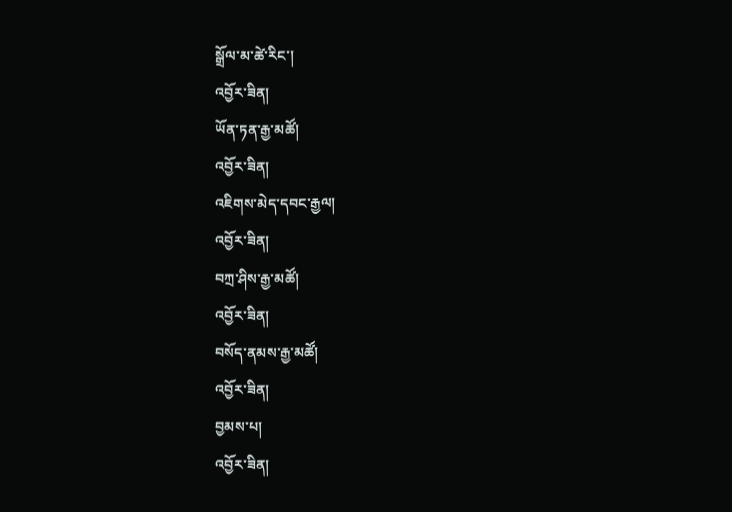སྒྲོལ་མ་ཚེ་རིང་།
འབྱོར་ཟིན།
ཡོན་ཏན་རྒྱ་མཚོ།
འབྱོར་ཟིན།
འཇིགས་མེད་དབང་རྒྱལ།
འབྱོར་ཟིན།
བཀྲ་ཤིས་རྒྱ་མཚོ།
འབྱོར་ཟིན།
བསོད་ནམས་རྒྱ་མཚོ།
འབྱོར་ཟིན།
བྱམས་པ།
འབྱོར་ཟིན།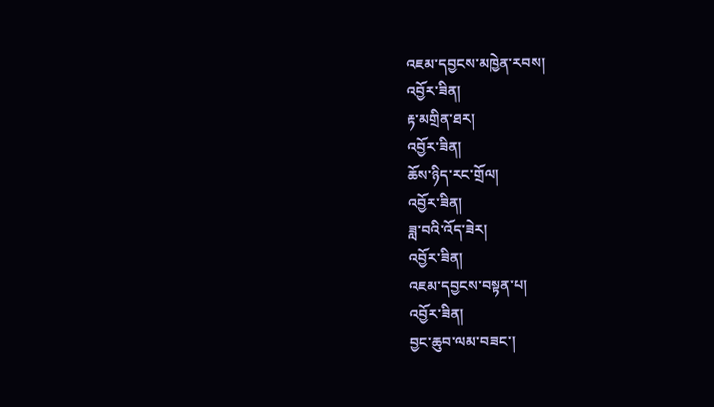འཇམ་དབྱངས་མཁྱེན་རབས།
འབྱོར་ཟིན།
རྟ་མགྲིན་ཐར།
འབྱོར་ཟིན།
ཆོས་ཉིད་རང་གྲོལ།
འབྱོར་ཟིན།
ཟླ་བའི་འོད་ཟེར།
འབྱོར་ཟིན།
འཇམ་དབྱངས་བསྟན་པ།
འབྱོར་ཟིན།
བྱང་ཆུབ་ལམ་བཟང་།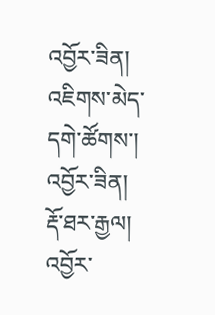འབྱོར་ཟིན།
འཇིགས་མེད་དགེ་ཚོགས་།
འབྱོར་ཟིན།
རྡོ་ཐར་རྒྱལ།
འབྱོར་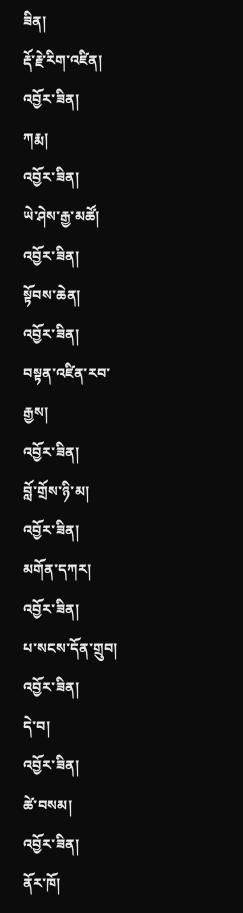ཟིན།
རྡོ་རྗེ་རིག་འཛིན།
འབྱོར་ཟིན།
ཀརྨ།
འབྱོར་ཟིན།
ཡེ་ཤེས་རྒྱ་མཚོ།
འབྱོར་ཟིན།
སྟོབས་ཆེན།
འབྱོར་ཟིན།
བསྟན་འཛིན་རབ་རྒྱས།
འབྱོར་ཟིན།
བློ་གྲོས་ཉི་མ།
འབྱོར་ཟིན།
མགོན་དཀར།
འབྱོར་ཟིན།
པ་སངས་དོན་གྲུབ།
འབྱོར་ཟིན།
དེ་བ།
འབྱོར་ཟིན།
ཚེ་བསམ།
འབྱོར་ཟིན།
ནོར་ཁོ།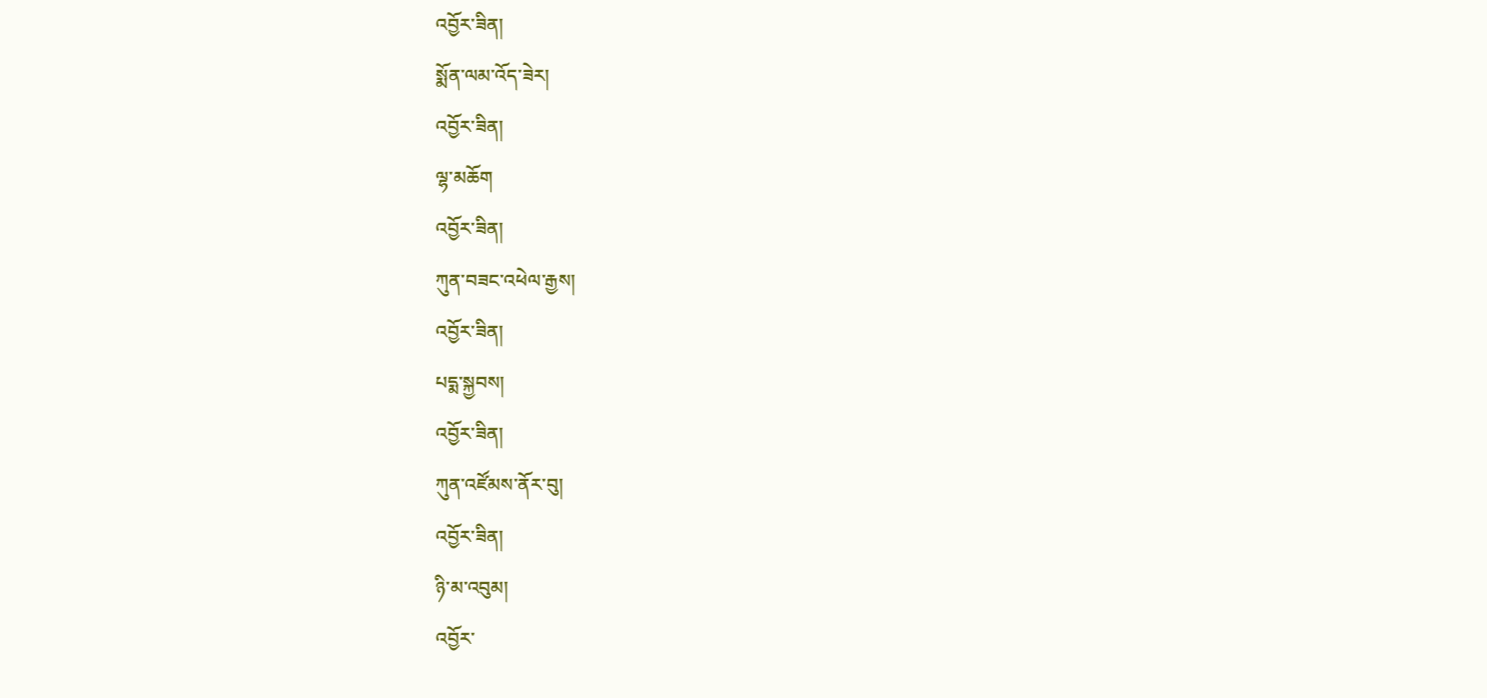འབྱོར་ཟིན།
སྨོན་ལམ་འོད་ཟེར།
འབྱོར་ཟིན།
ལྷ་མཆོག
འབྱོར་ཟིན།
ཀུན་བཟང་འཕེལ་རྒྱས།
འབྱོར་ཟིན།
པདྨ་སྐྱབས།
འབྱོར་ཟིན།
ཀུན་འཛོམས་ནོར་བུ།
འབྱོར་ཟིན།
ཉི་མ་འབུམ།
འབྱོར་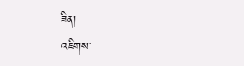ཟིན།
འཇིགས་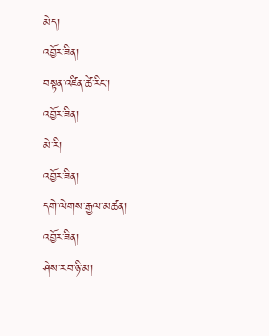མེད།
འབྱོར་ཟིན།
བསྟན་འཛིན་ཚེ་རིང་།
འབྱོར་ཟིན།
མེ་རི།
འབྱོར་ཟིན།
དགེ་ལེགས་རྒྱལ་མཚན།
འབྱོར་ཟིན།
ཤེས་རབ་ཉི་མ།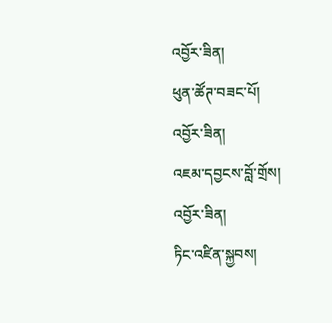འབྱོར་ཟིན།
ཕུན་ཚོཊ་བཟང་པོ།
འབྱོར་ཟིན།
འཇམ་དབྱངས་བློ་གྲོས།
འབྱོར་ཟིན།
ཏིང་འཛིན་སྐྱབས།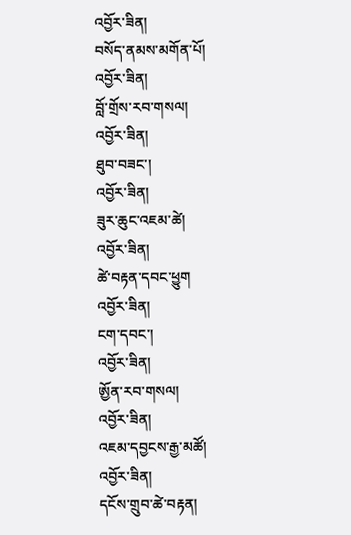འབྱོར་ཟིན།
བསོད་ནམས་མགོན་པོ།
འབྱོར་ཟིན།
བློ་གྲོས་རབ་གསལ།
འབྱོར་ཟིན།
ཐུབ་བཟང་།
འབྱོར་ཟིན།
ཟུར་ཆུང་འཇམ་ཚེ།
འབྱོར་ཟིན།
ཚེ་བརྟན་དབང་ཕྱུག
འབྱོར་ཟིན།
ངག་དབང་།
འབྱོར་ཟིན།
ཨྱོན་རབ་གསལ།
འབྱོར་ཟིན།
འཇམ་དབྱངས་རྒྱ་མཚོ།
འབྱོར་ཟིན།
དངོས་གྲུབ་ཚེ་བརྟན།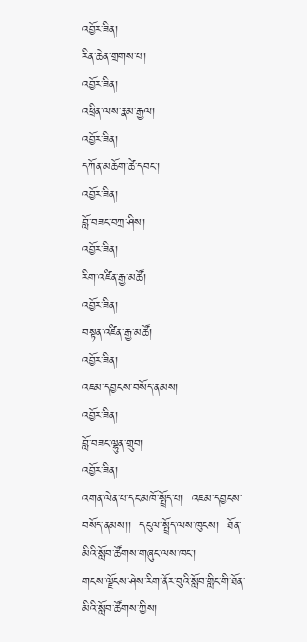འབྱོར་ཟིན།
རིན་ཆེན་གྲགས་པ།
འབྱོར་ཟིན།
འཕྲིན་ལས་རྣམ་རྒྱལ།
འབྱོར་ཟིན།
དཀོན་མཆོག་ཚེ་དབང་།
འབྱོར་ཟིན།
བློ་བཟང་བཀྲ་ཤིས།
འབྱོར་ཟིན།
རིག་འཛིན་རྒྱ་མཚོ།
འབྱོར་ཟིན།
བསྟན་འཛིན་རྒྱ་མཚོ།
འབྱོར་ཟིན།
འཇམ་དབྱངས་བསོད་ནམས།
འབྱོར་ཟིན།
བློ་བཟང་ལྷུན་གྲུབ།
འབྱོར་ཟིན།
འགན་ལེན་པ་དང་མཁོ་སྤྲོད་པ།  འཇམ་དབྱངས་བསོད་ནམས།།  དངུལ་སྤྲོད་ལས་ཁུངས།  ཐོན་མིའི་སློབ་ཚོགས་གཞུང་ལས་ཁང་།
གངས་ལྗོངས་ཤེས་རིག་ནོར་བུའི་སློབ་གླིང་གི་ཐོན་མིའི་སློབ་ཚོགས་ཀྱིས།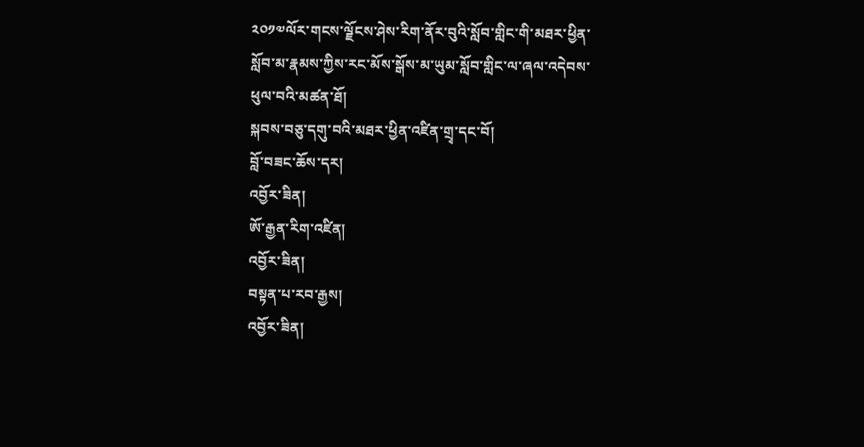༢༠༡༧ལོར་གངས་ལྗོངས་ཤེས་རིག་ནོར་བུའི་སློབ་གླིང་གི་མཐར་ཕྱིན་སློབ་མ་རྣམས་ཀྱིས་རང་མོས་སྒོས་མ་ཡུམ་སློབ་གླིང་ལ་ཞལ་འདེབས་ཕུལ་བའི་མཚན་ཐོ།
སྐབས་བཅུ་དགུ་བའི་མཐར་ཕྱིན་འཛིན་གྲྭ་དང་བོ།
བློ་བཟང་ཆོས་དར།
འབྱོར་ཟིན།
ཨོ་རྒྱན་རིག་འཛིན།
འབྱོར་ཟིན།
བསྟན་པ་རབ་རྒྱས།
འབྱོར་ཟིན།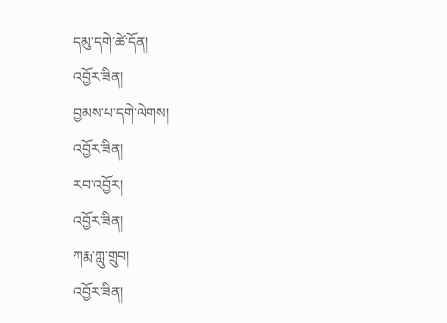དམུ་དགེ་ཚེ་དོན།
འབྱོར་ཟིན།
བྱམས་པ་དགེ་ལེགས།
འབྱོར་ཟིན།
རབ་འབྱོར།
འབྱོར་ཟིན།
ཀརྨ་ཀླུ་གྲུབ།
འབྱོར་ཟིན།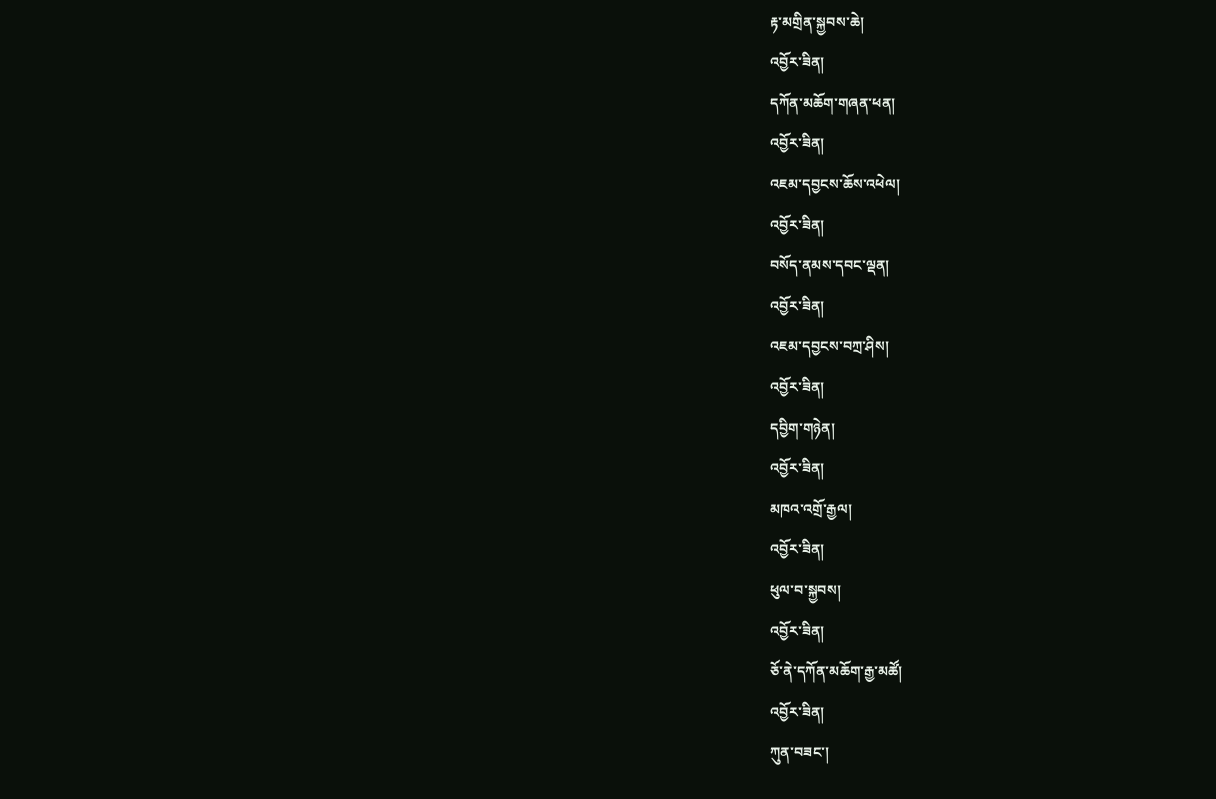རྟ་མགྲིན་སྐྱབས་ཆེ།
འབྱོར་ཟིན།
དཀོན་མཆོག་གཞན་ཕན།
འབྱོར་ཟིན།
འཇམ་དབྱངས་ཆོས་འཕེལ།
འབྱོར་ཟིན།
བསོད་ནམས་དབང་ལྡན།
འབྱོར་ཟིན།
འཇམ་དབྱངས་བཀྲ་ཤིས།
འབྱོར་ཟིན།
དབྱིག་གཉེན།
འབྱོར་ཟིན།
མཁའ་འགྲོ་རྒྱལ།
འབྱོར་ཟིན།
ཕུལ་བ་སྐྱབས།
འབྱོར་ཟིན།
ཅོ་ནེ་དཀོན་མཆོག་རྒྱ་མཚོ།
འབྱོར་ཟིན།
ཀུན་བཟང་།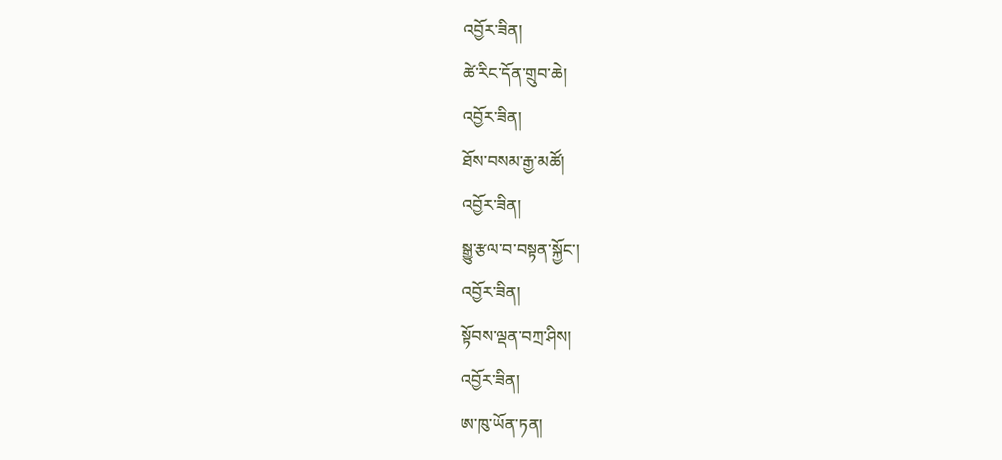འབྱོར་ཟིན།
ཚེ་རིང་དོན་གྲུབ་ཆེ།
འབྱོར་ཟིན།
ཐོས་བསམ་རྒྱ་མཚོ།
འབྱོར་ཟིན།
སྒྱུ་རྩལ་བ་བསྟན་སྐྱོང་།
འབྱོར་ཟིན།
སྟོབས་ལྡན་བཀྲ་ཤིས།
འབྱོར་ཟིན།
ཨ་ཁུ་ཡོན་ཏན།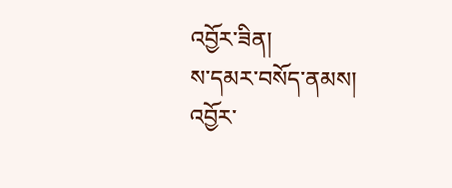འབྱོར་ཟིན།
ས་དམར་བསོད་ནམས།
འབྱོར་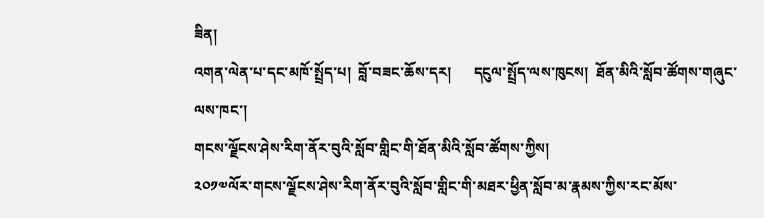ཟིན།
འགན་ལེན་པ་དང་མཁོ་སྤྲོད་པ།  བློ་བཟང་ཆོས་དར།      དངུལ་སྤྲོད་ལས་ཁུངས།  ཐོན་མིའི་སློབ་ཚོགས་གཞུང་ལས་ཁང་།
གངས་ལྗོངས་ཤེས་རིག་ནོར་བུའི་སློབ་གླིང་གི་ཐོན་མིའི་སློབ་ཚོགས་ཀྱིས།
༢༠༡༧ལོར་གངས་ལྗོངས་ཤེས་རིག་ནོར་བུའི་སློབ་གླིང་གི་མཐར་ཕྱིན་སློབ་མ་རྣམས་ཀྱིས་རང་མོས་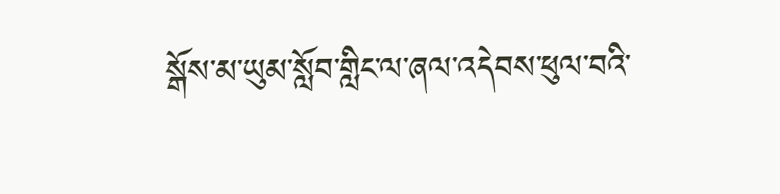སྒོས་མ་ཡུམ་སློབ་གླིང་ལ་ཞལ་འདེབས་ཕུལ་བའི་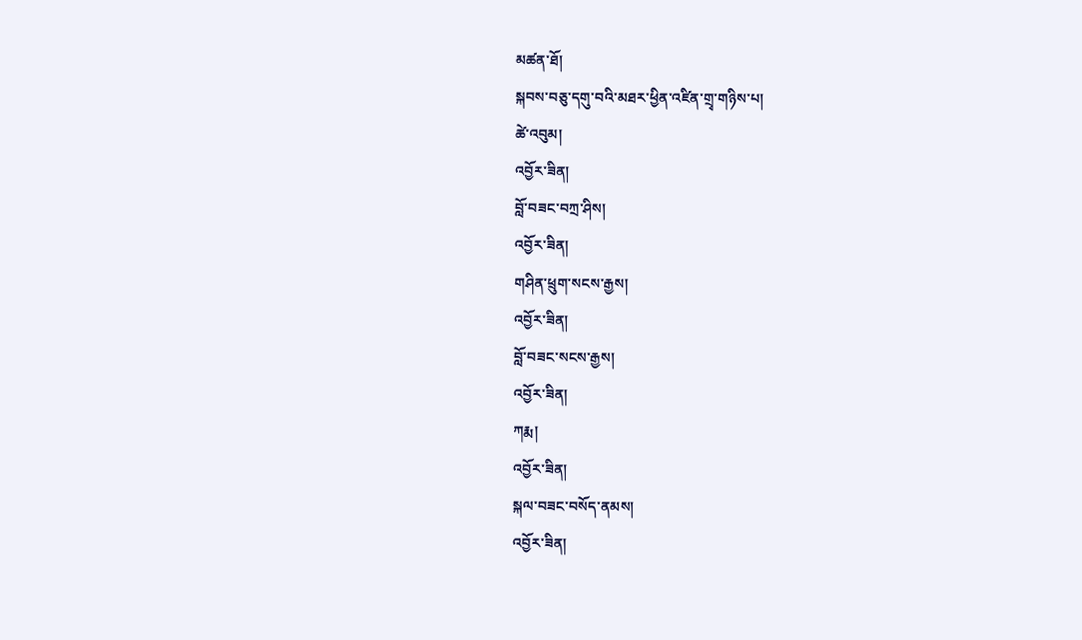མཚན་ཐོ།
སྐབས་བཅུ་དགུ་བའི་མཐར་ཕྱིན་འཛིན་གྲྭ་གཉིས་པ།
ཚེ་འབུམ།
འབྱོར་ཟིན།
བློ་བཟང་བཀྲ་ཤིས།
འབྱོར་ཟིན།
གཤིན་ཕྲུག་སངས་རྒྱས།
འབྱོར་ཟིན།
བློ་བཟང་སངས་རྒྱས།
འབྱོར་ཟིན།
ཀརྨ།
འབྱོར་ཟིན།
སྐལ་བཟང་བསོད་ནམས།
འབྱོར་ཟིན།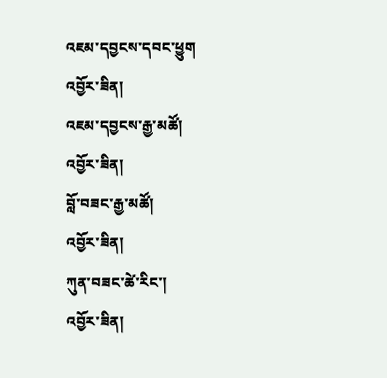འཇམ་དབྱངས་དབང་ཕྱུག
འབྱོར་ཟིན།
འཇམ་དབྱངས་རྒྱ་མཚོ།
འབྱོར་ཟིན།
བློ་བཟང་རྒྱ་མཚོ།
འབྱོར་ཟིན།
ཀུན་བཟང་ཚེ་རིང་།
འབྱོར་ཟིན།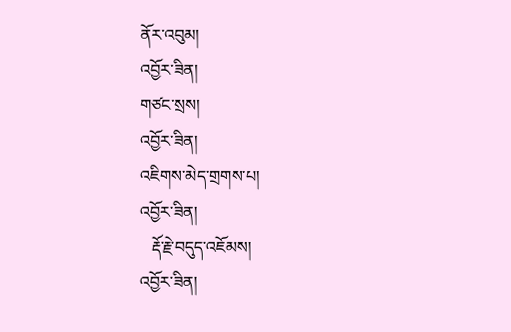ནོར་འབུམ།
འབྱོར་ཟིན།
གཙང་སྲས།
འབྱོར་ཟིན།
འཇིགས་མེད་གྲགས་པ།
འབྱོར་ཟིན།
   རྡོ་རྗེ་བདུད་འཇོམས།
འབྱོར་ཟིན།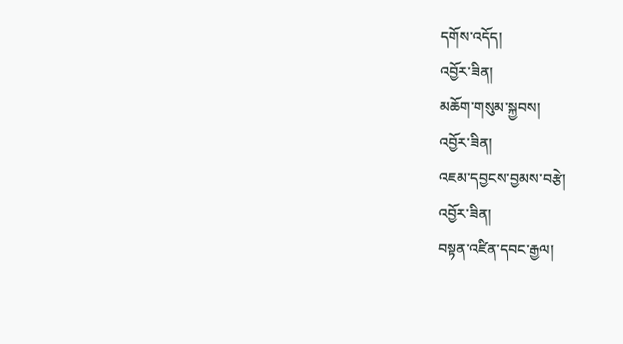དགོས་འདོད།
འབྱོར་ཟིན།
མཆོག་གསུམ་སྐྱབས།
འབྱོར་ཟིན།
འཇམ་དབྱངས་བྱམས་བརྩེ།
འབྱོར་ཟིན།
བསྟན་འཛིན་དབང་རྒྱལ།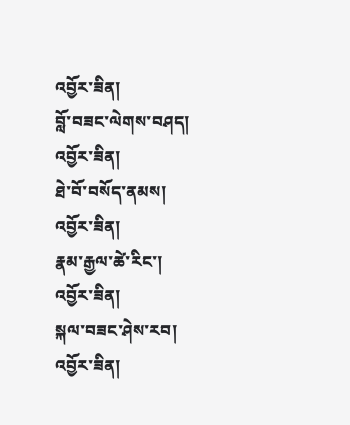འབྱོར་ཟིན།
བློ་བཟང་ལེགས་བཤད།
འབྱོར་ཟིན།
ཐེ་བོ་བསོད་ནམས།
འབྱོར་ཟིན།
རྣམ་རྒྱལ་ཚེ་རིང་།
འབྱོར་ཟིན།
སྐལ་བཟང་ཤེས་རབ།
འབྱོར་ཟིན།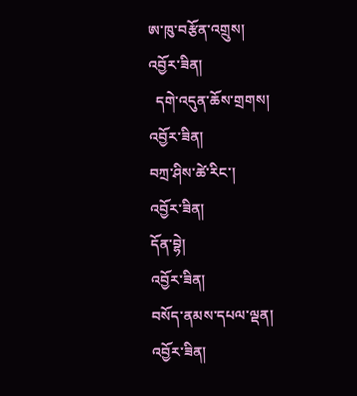ཨ་ཁུ་བརྩོན་འགྲུས།
འབྱོར་ཟིན།
  དགེ་འདུན་ཆོས་གྲགས།
འབྱོར་ཟིན།
བཀྲ་ཤིས་ཚེ་རིང་།
འབྱོར་ཟིན།
དོན་བྷེ།
འབྱོར་ཟིན།
བསོད་ནམས་དཔལ་ལྡན།
འབྱོར་ཟིན།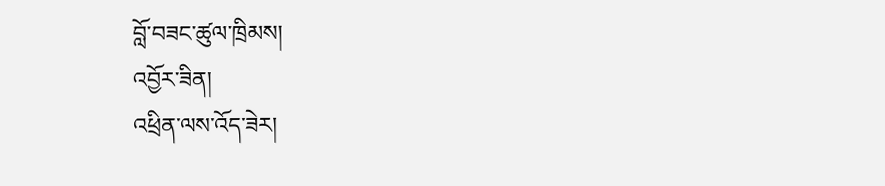བློ་བཟང་ཚུལ་ཁྲིམས།
འབྱོར་ཟིན།
འཕྲིན་ལས་འོད་ཟེར།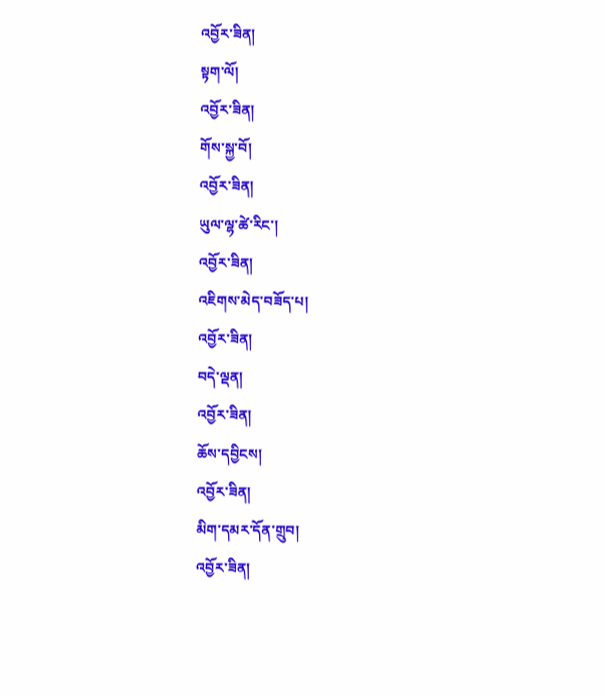འབྱོར་ཟིན།
སྟག་ལོ།
འབྱོར་ཟིན།
གོས་སྐྱ་བོ།
འབྱོར་ཟིན།
ཡུལ་ལྷ་ཚེ་རིང་།
འབྱོར་ཟིན།
འཇིགས་མེད་བཟོད་པ།
འབྱོར་ཟིན།
བདེ་ལྡན།
འབྱོར་ཟིན།
ཆོས་དབྱིངས།
འབྱོར་ཟིན།
མིག་དམར་དོན་གྲུབ།
འབྱོར་ཟིན།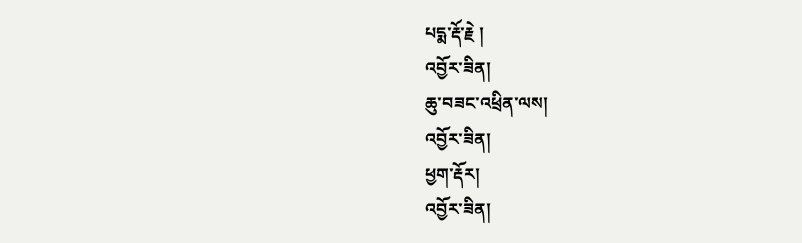པདྨ་རྡོ་རྗེ །
འབྱོར་ཟིན།
ཆུ་བཟང་འཕྲིན་ལས།
འབྱོར་ཟིན།
ཕྱག་རྡོར།
འབྱོར་ཟིན།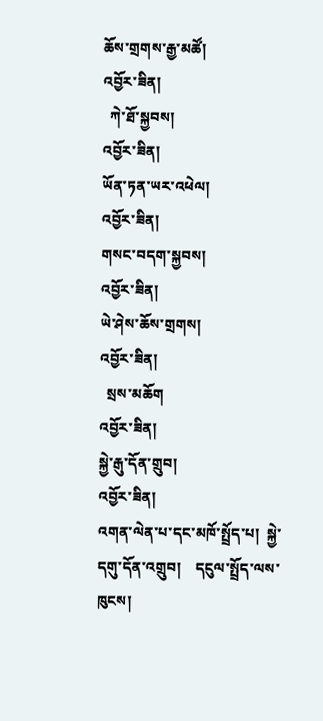ཆོས་གྲགས་རྒྱ་མཚོ།
འབྱོར་ཟིན།
  ཀེ་ཐོ་སྐྱབས།
འབྱོར་ཟིན།
ཡོན་ཏན་ཡར་འཕེལ།
འབྱོར་ཟིན།
གསང་བདག་སྐྱབས།
འབྱོར་ཟིན།
ཡེ་ཤེས་ཆོས་གྲགས།
འབྱོར་ཟིན།
  སྲས་མཆོག
འབྱོར་ཟིན།
སྐྱེ་རྒུ་དོན་གྲུབ།
འབྱོར་ཟིན།
འགན་ལེན་པ་དང་མཁོ་སྤྲོད་པ།  སྐྱེ་དགུ་དོན་འགྲུབ།    དངུལ་སྤྲོད་ལས་ཁུངས།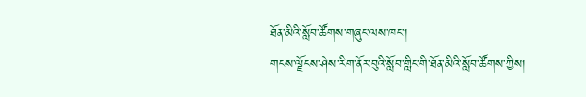ཐོན་མིའི་སློབ་ཚོགས་གཞུང་ལས་ཁང་།
གངས་ལྗོངས་ཤེས་རིག་ནོར་བུའི་སློབ་གླིང་གི་ཐོན་མིའི་སློབ་ཚོགས་ཀྱིས།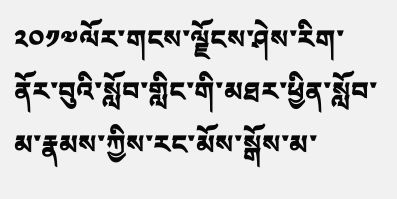༢༠༡༧ལོར་གངས་ལྗོངས་ཤེས་རིག་ནོར་བུའི་སློབ་གླིང་གི་མཐར་ཕྱིན་སློབ་མ་རྣམས་ཀྱིས་རང་མོས་སྒོས་མ་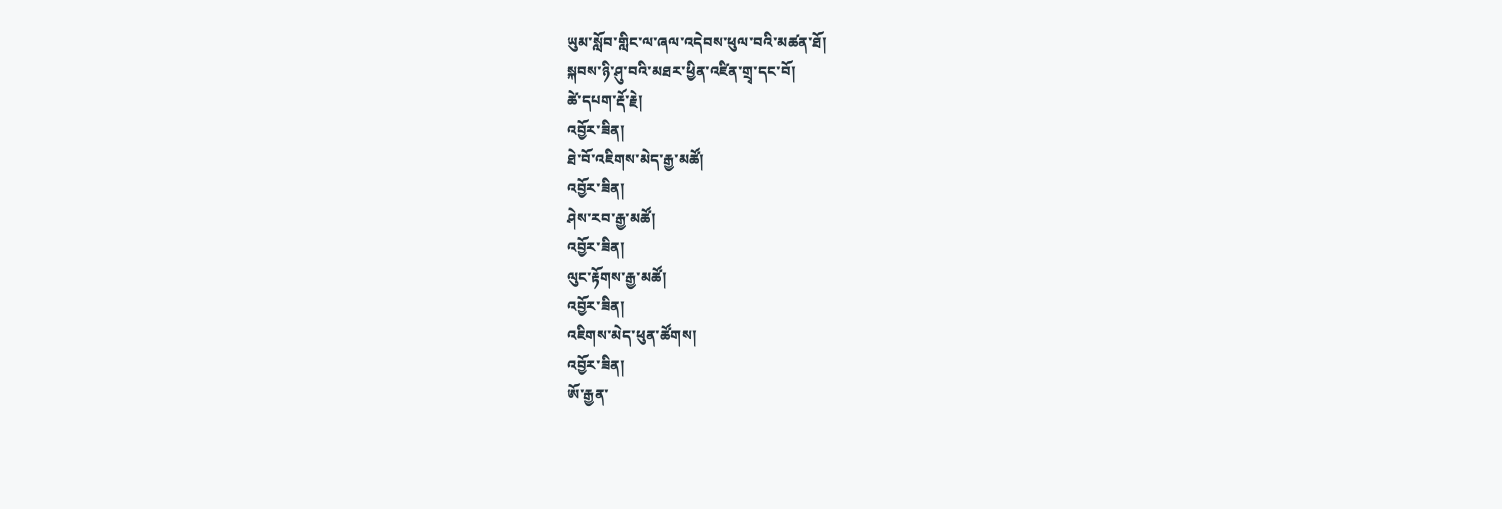ཡུམ་སློབ་གླིང་ལ་ཞལ་འདེབས་ཕུལ་བའི་མཚན་ཐོ།
སྐབས་ཉི་ཤུ་བའི་མཐར་ཕྱིན་འཛིན་གྲྭ་དང་བོ།
ཚེ་དཔག་རྡོ་རྗེ།
འབྱོར་ཟིན།
ཐེ་བོ་འཇིགས་མེད་རྒྱ་མཚོ།
འབྱོར་ཟིན།
ཤེས་རབ་རྒྱ་མཚོ།
འབྱོར་ཟིན།
ལུང་རྟོགས་རྒྱ་མཚོ།
འབྱོར་ཟིན།
འཇིགས་མེད་ཕུན་ཚོགས།
འབྱོར་ཟིན།
ཨོ་རྒྱན་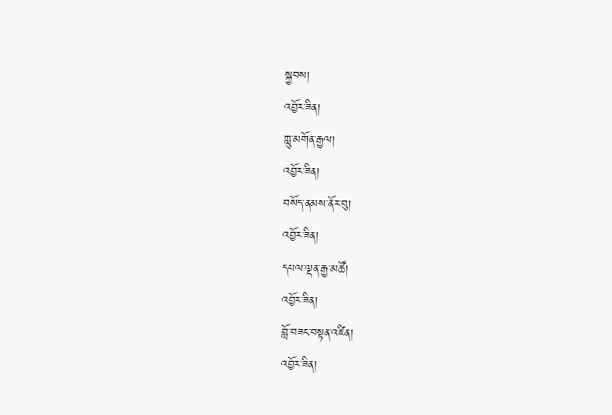སྐྱབས།
འབྱོར་ཟིན།
ཀླུ་མགོན་རྒྱལ།
འབྱོར་ཟིན།
བསོད་ནམས་ནོར་བུ།
འབྱོར་ཟིན།
དཔལ་ལྡན་རྒྱ་མཚོ།
འབྱོར་ཟིན།
བློ་བཟང་བསྟན་འཛིན།
འབྱོར་ཟིན།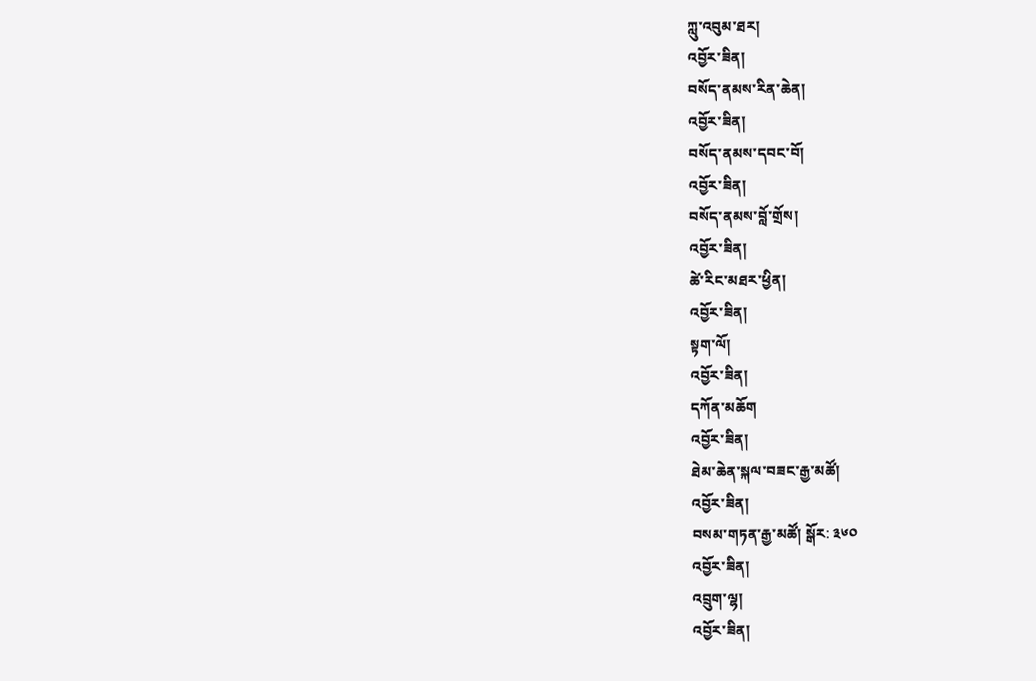ཀླུ་འབུམ་ཐར།
འབྱོར་ཟིན།
བསོད་ནམས་རིན་ཆེན།
འབྱོར་ཟིན།
བསོད་ནམས་དབང་བོ།
འབྱོར་ཟིན།
བསོད་ནམས་བློ་གྲོས།
འབྱོར་ཟིན།
ཚེ་རིང་མཐར་ཕྱིན།
འབྱོར་ཟིན།
སྟག་ལོ།
འབྱོར་ཟིན།
དཀོན་མཆོག
འབྱོར་ཟིན།
ཐེམ་ཆེན་སྐལ་བཟང་རྒྱ་མཚོ།
འབྱོར་ཟིན།
བསམ་གཏན་རྒྱ་མཚོ། སྒོར: ༣༦༠
འབྱོར་ཟིན།
འབྲུག་ལྷ།
འབྱོར་ཟིན།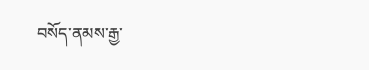བསོད་ནམས་རྒྱ་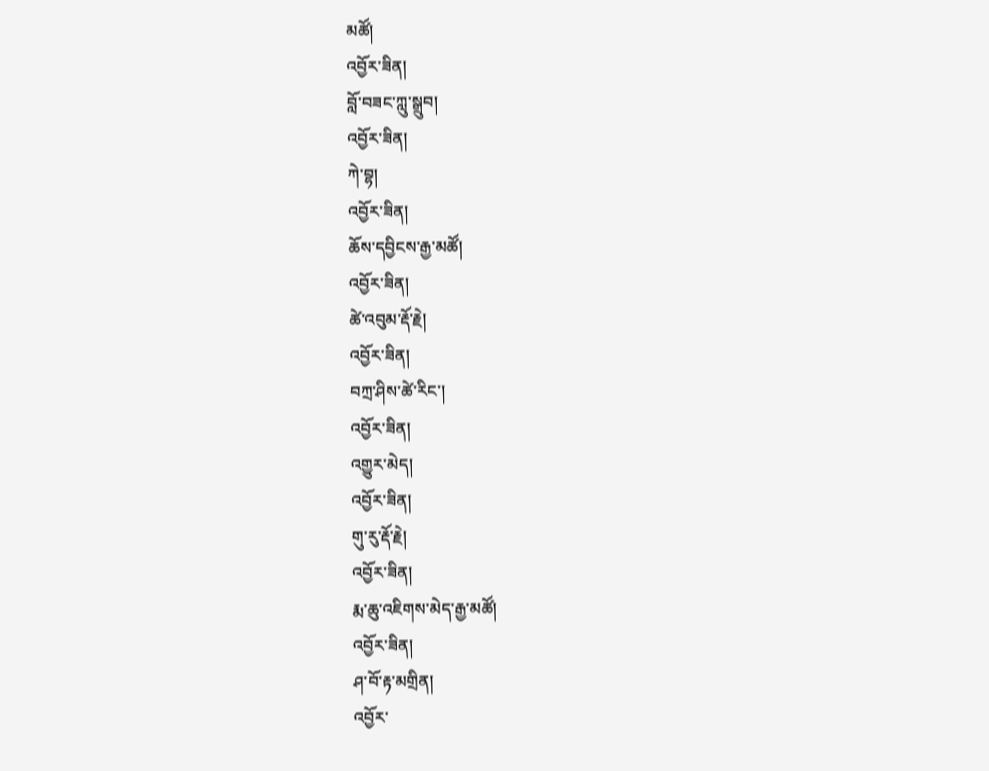མཚོ།
འབྱོར་ཟིན།
བློ་བཟང་ཀླུ་སྒྲུབ།
འབྱོར་ཟིན།
ཀེ་བྷ།
འབྱོར་ཟིན།
ཆོས་དབྱིངས་རྒྱ་མཚོ།
འབྱོར་ཟིན།
ཚེ་འབུམ་རྡོ་རྗེ།
འབྱོར་ཟིན།
བཀྲ་ཤིས་ཚེ་རིང་།
འབྱོར་ཟིན།
འགྱུར་མེད།
འབྱོར་ཟིན།
གུ་རུ་རྡོ་རྗེ།
འབྱོར་ཟིན།
རྨ་ཆུ་འཇིགས་མེད་རྒྱ་མཚོ།
འབྱོར་ཟིན།
ཤ་བོ་རྟ་མགྲིན།
འབྱོར་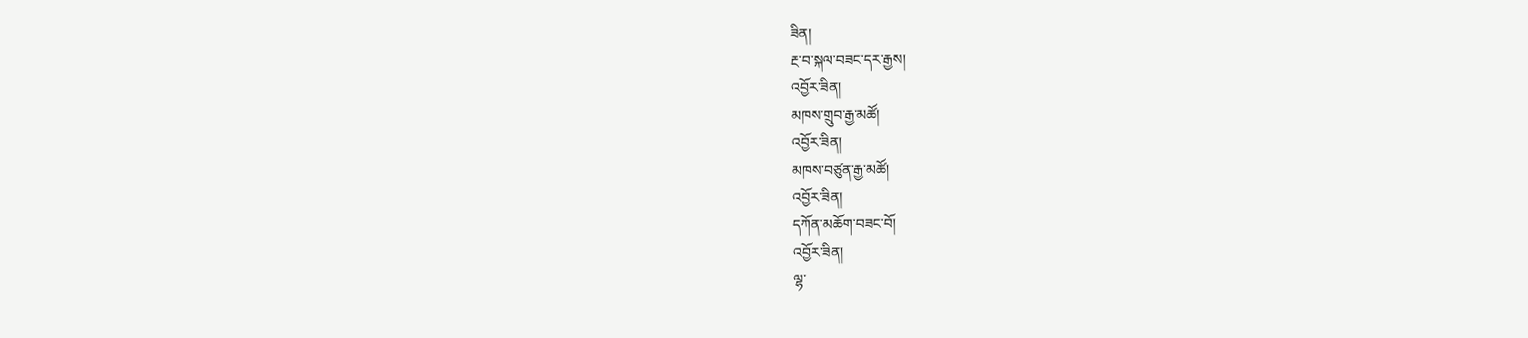ཟིན།
རྔ་བ་སྐལ་བཟང་དར་རྒྱས།
འབྱོར་ཟིན།
མཁས་གྲུབ་རྒྱ་མཚོ།
འབྱོར་ཟིན།
མཁས་བཙུན་རྒྱ་མཚོ།
འབྱོར་ཟིན།
དཀོན་མཆོག་བཟང་བོ།
འབྱོར་ཟིན།
ལྷ་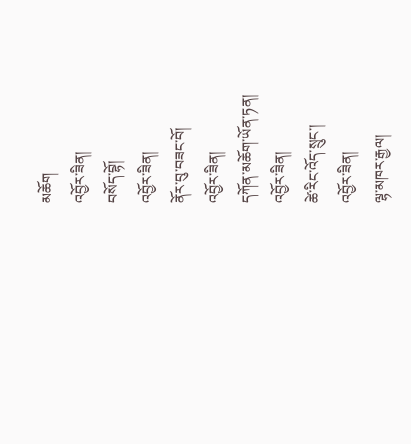མཆོག
འབྱོར་ཟིན།
བསོད་བྷོ།
འབྱོར་ཟིན།
ནོར་བུ་བཟང་བོ།
འབྱོར་ཟིན།
དཀོན་མཆོག་ཡོན་ཏན།
འབྱོར་ཟིན།
ཚེ་རིང་འོད་སྲུང་།
འབྱོར་ཟིན།
ལྷ་མཁར་རྒྱལ།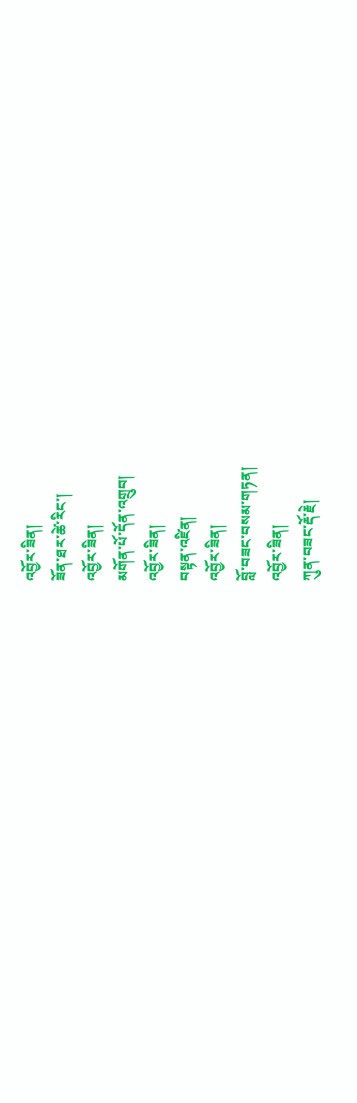འབྱོར་ཟིན།
ཟོན་ཐར་ཚེ་རིང་།
འབྱོར་ཟིན།
མགོན་པོ་དོན་འགྲུབ།
འབྱོར་ཟིན།
བསྟན་འཛིན།
འབྱོར་ཟིན།
བློ་བཟང་བསམ་གཏན།
འབྱོར་ཟིན།
ཀུན་བཟང་རྡོ་རྗེ།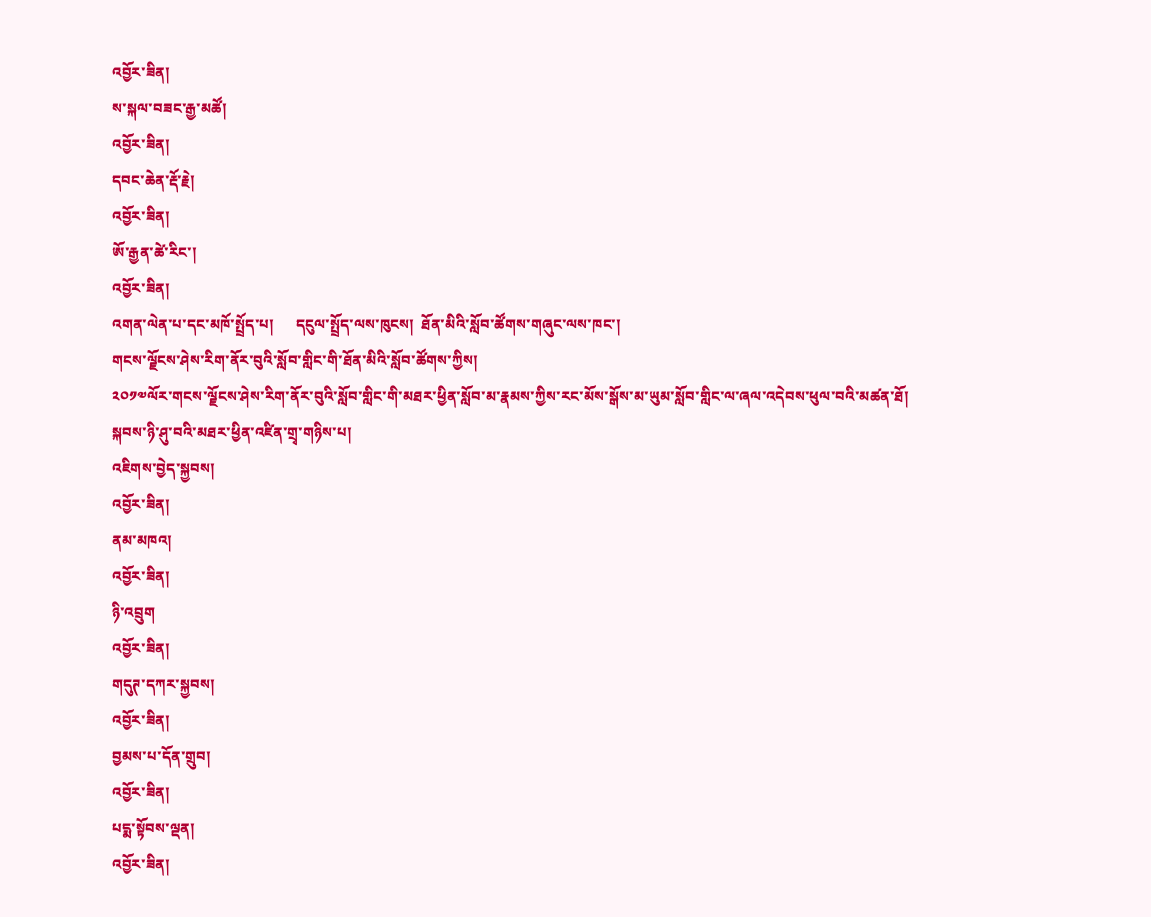འབྱོར་ཟིན།
ས་སྐལ་བཟང་རྒྱ་མཚོ།
འབྱོར་ཟིན།
དབང་ཆེན་རྡོ་རྗེ།
འབྱོར་ཟིན།
ཨོ་རྒྱན་ཚེ་རིང་།
འབྱོར་ཟིན།
འགན་ལེན་པ་དང་མཁོ་སྤྲོད་པ།      དངུལ་སྤྲོད་ལས་ཁུངས།  ཐོན་མིའི་སློབ་ཚོགས་གཞུང་ལས་ཁང་།
གངས་ལྗོངས་ཤེས་རིག་ནོར་བུའི་སློབ་གླིང་གི་ཐོན་མིའི་སློབ་ཚོགས་ཀྱིས།
༢༠༡༧ལོར་གངས་ལྗོངས་ཤེས་རིག་ནོར་བུའི་སློབ་གླིང་གི་མཐར་ཕྱིན་སློབ་མ་རྣམས་ཀྱིས་རང་མོས་སྒོས་མ་ཡུམ་སློབ་གླིང་ལ་ཞལ་འདེབས་ཕུལ་བའི་མཚན་ཐོ།
སྐབས་ཉི་ཤུ་བའི་མཐར་ཕྱིན་འཛིན་གྲྭ་གཉིས་པ།
འཇིགས་བྱེད་སྐྱབས།
འབྱོར་ཟིན།
ནམ་མཁའ།
འབྱོར་ཟིན།
ཉི་འབྲུག
འབྱོར་ཟིན།
གདུཊ་དཀར་སྐྱབས།
འབྱོར་ཟིན།
བྱམས་པ་དོན་གྲུབ།
འབྱོར་ཟིན།
པདྨ་སྟོབས་ལྡན།
འབྱོར་ཟིན།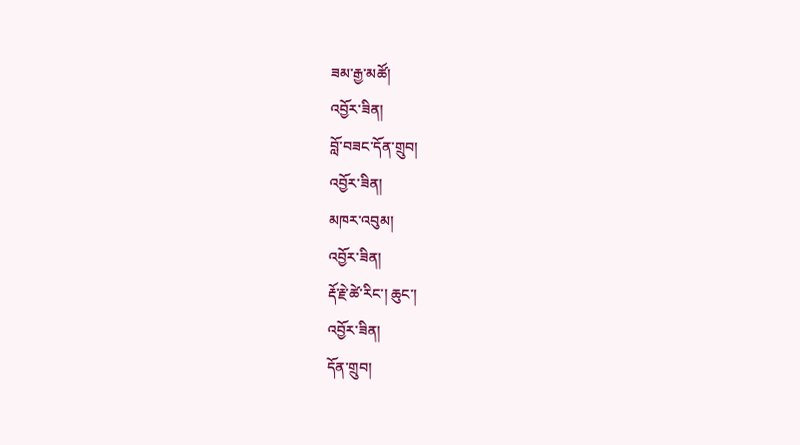ཟམ་རྒྱ་མཚོ།
འབྱོར་ཟིན།
བློ་བཟང་དོན་གྲུབ།
འབྱོར་ཟིན།
མཁར་འབུམ།
འབྱོར་ཟིན།
རྡོ་རྗེ་ཚེ་རིང་། ཆུང་།
འབྱོར་ཟིན།
དོན་གྲུབ།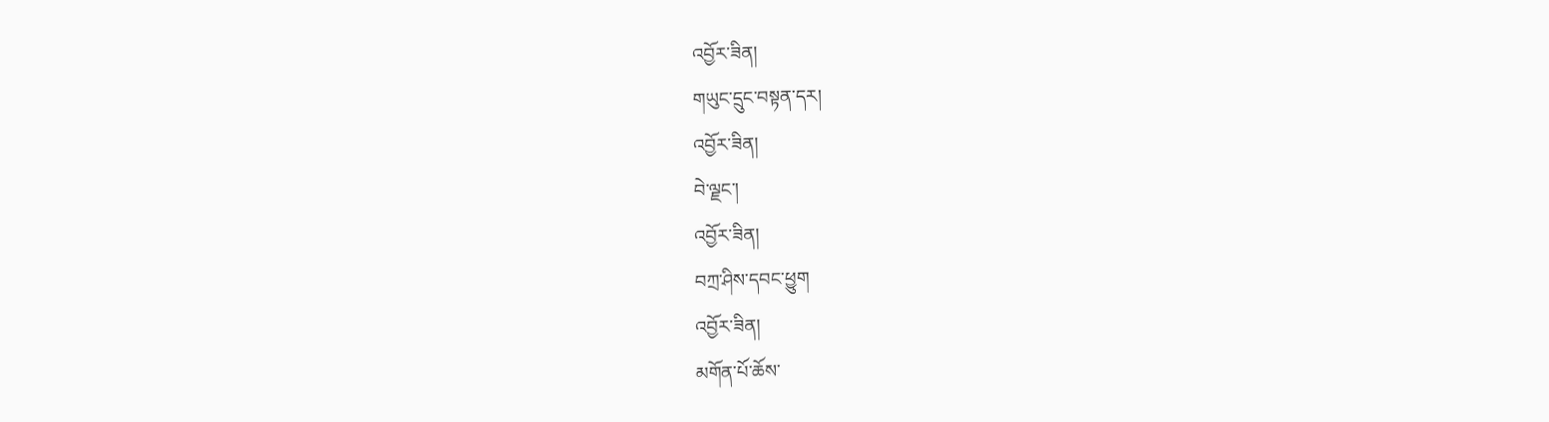འབྱོར་ཟིན།
གཡུང་དྲུང་བསྟན་དར།
འབྱོར་ཟིན།
བེ་ལྗང་།
འབྱོར་ཟིན།
བཀྲ་ཤིས་དབང་ཕྱུག
འབྱོར་ཟིན།
མགོན་པོ་ཆོས་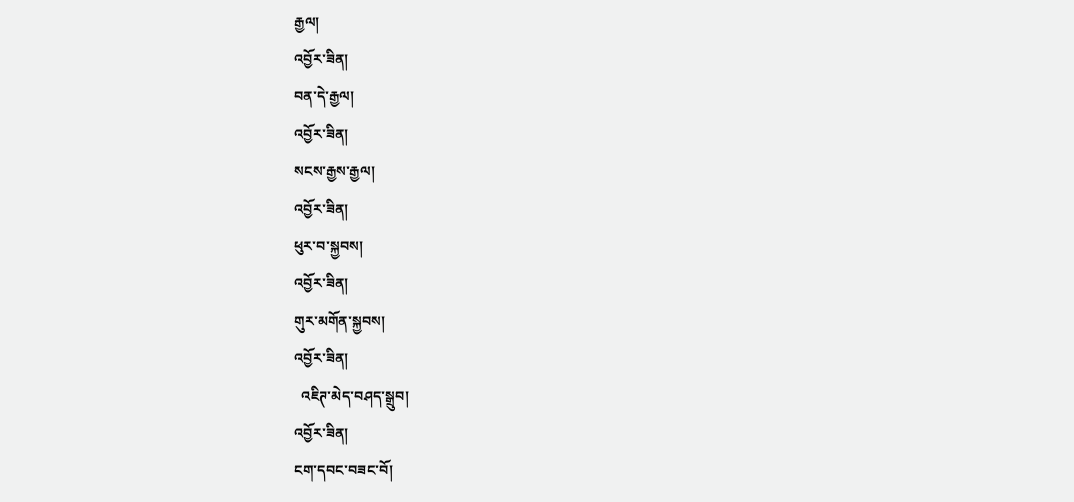རྒྱལ།
འབྱོར་ཟིན།
བན་དེ་རྒྱལ།
འབྱོར་ཟིན།
སངས་རྒྱས་རྒྱལ།
འབྱོར་ཟིན།
ཕུར་བ་སྐྱབས།
འབྱོར་ཟིན།
གུར་མགོན་སྐྱབས།
འབྱོར་ཟིན།
  འཇིཊ་མེད་བཤད་སྒྲུབ།
འབྱོར་ཟིན།
ངག་དབང་བཟང་བོ།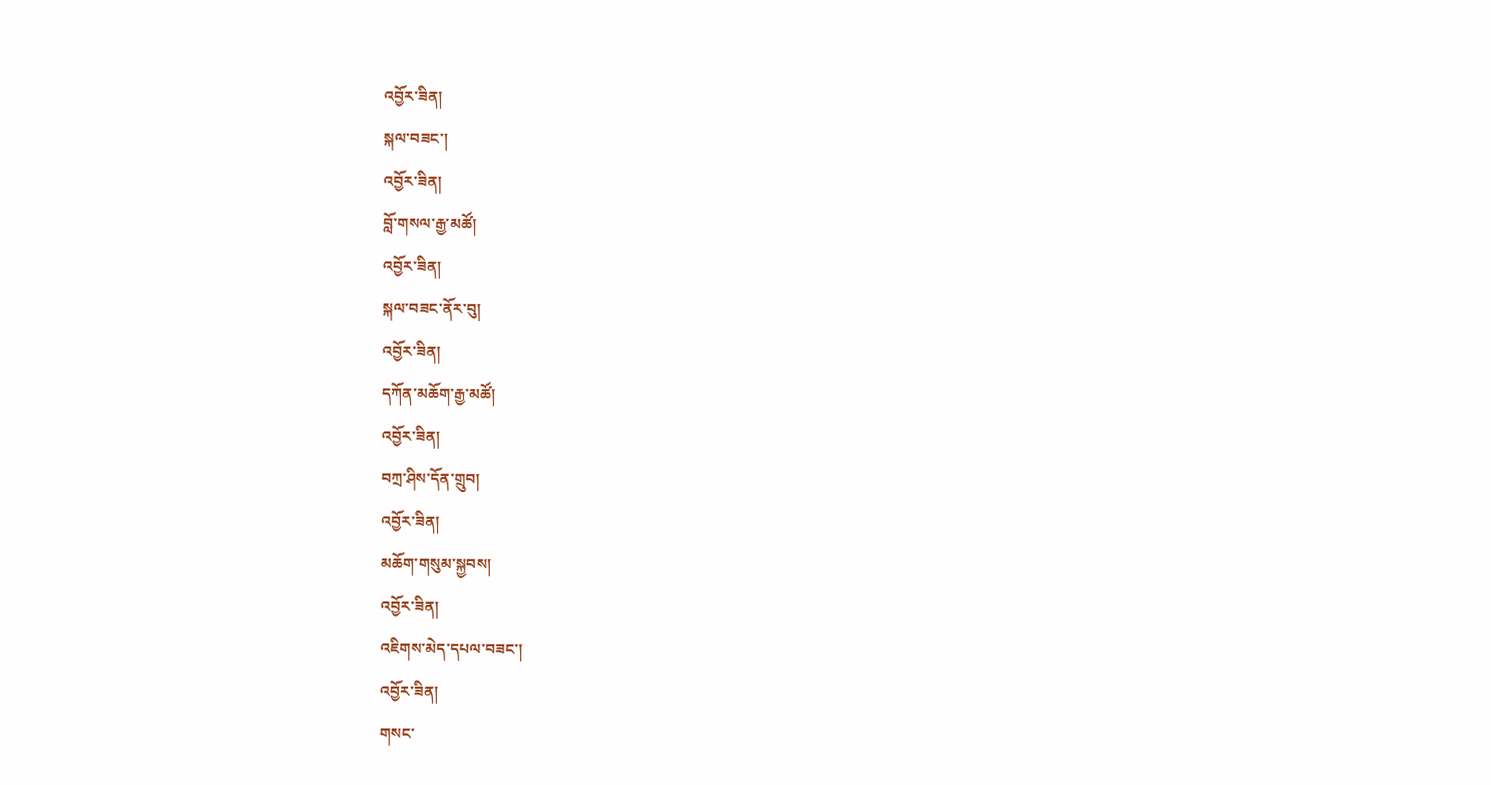འབྱོར་ཟིན།
སྐལ་བཟང་།
འབྱོར་ཟིན།
བློ་གསལ་རྒྱ་མཚོ།
འབྱོར་ཟིན།
སྐལ་བཟང་ནོར་བུ།
འབྱོར་ཟིན།
དཀོན་མཆོག་རྒྱ་མཚོ།
འབྱོར་ཟིན།
བཀྲ་ཤིས་དོན་གྲུབ།
འབྱོར་ཟིན།
མཆོག་གསུམ་སྐྱབས།
འབྱོར་ཟིན།
འཇིགས་མེད་དཔལ་བཟང་།
འབྱོར་ཟིན།
གསང་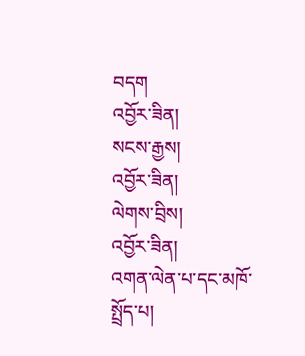བདག
འབྱོར་ཟིན།
སངས་རྒྱས།
འབྱོར་ཟིན།
ལེགས་བྲིས།
འབྱོར་ཟིན།
འགན་ལེན་པ་དང་མཁོ་སྤྲོད་པ།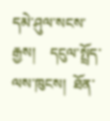དམེ་ཤུལ་སངས་རྒྱས།    དངུལ་སྤྲོད་ལས་ཁུངས།  ཐོན་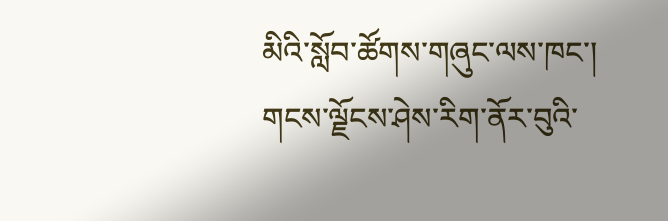མིའི་སློབ་ཚོགས་གཞུང་ལས་ཁང་།
གངས་ལྗོངས་ཤེས་རིག་ནོར་བུའི་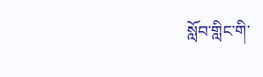སློབ་གླིང་གི་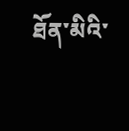ཐོན་མིའི་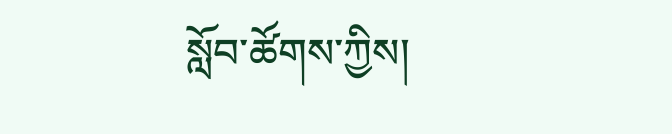སློབ་ཚོགས་ཀྱིས།